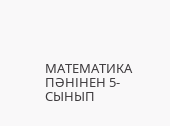МАТЕМАТИКА ПӘНІНЕН 5-СЫНЫП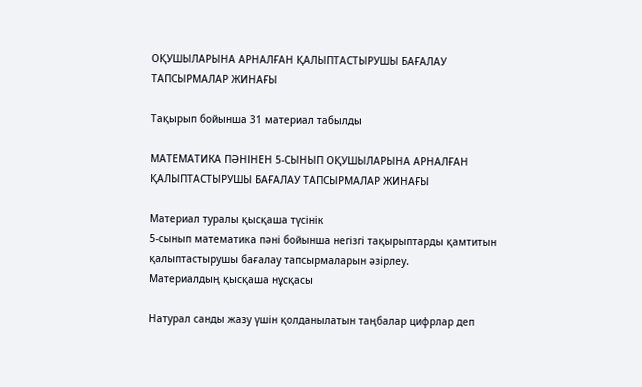ОҚУШЫЛАРЫНА АРНАЛҒАН ҚАЛЫПТАСТЫРУШЫ БАҒАЛАУ ТАПСЫРМАЛАР ЖИНАҒЫ

Тақырып бойынша 31 материал табылды

МАТЕМАТИКА ПӘНІНЕН 5-СЫНЫП ОҚУШЫЛАРЫНА АРНАЛҒАН ҚАЛЫПТАСТЫРУШЫ БАҒАЛАУ ТАПСЫРМАЛАР ЖИНАҒЫ

Материал туралы қысқаша түсінік
5-сынып математика пәні бойынша негізгі тақырыптарды қамтитын қалыптастырушы бағалау тапсырмаларын әзірлеу.
Материалдың қысқаша нұсқасы

Натурал санды жазу үшін қолданылатын таңбалар цифрлар деп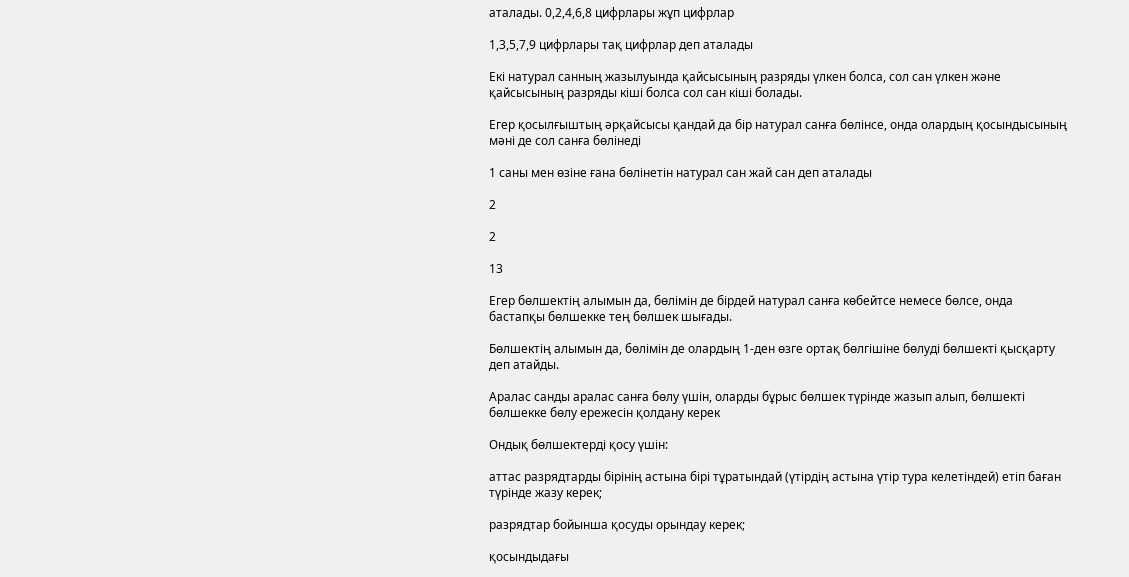аталады. 0,2,4,6,8 цифрлары жұп цифрлар

1,3,5,7,9 цифрлары тақ цифрлар деп аталады

Екі натурал санның жазылуында қайсысының разряды үлкен болса, сол сан үлкен және қайсысының разряды кіші болса сол сан кіші болады.

Егер қосылғыштың әрқайсысы қандай да бір натурал санға бөлінсе, онда олардың қосындысының мәні де сол санға бөлінеді

1 саны мен өзіне ғана бөлінетін натурал сан жай сан деп аталады

2

2

13

Егер бөлшектің алымын да, бөлімін де бірдей натурал санға көбейтсе немесе бөлсе, онда бастапқы бөлшекке тең бөлшек шығады.

Бөлшектің алымын да, бөлімін де олардың 1-ден өзге ортақ бөлгішіне бөлуді бөлшекті қысқарту деп атайды.

Аралас санды аралас санға бөлу үшін, оларды бұрыс бөлшек түрінде жазып алып, бөлшекті бөлшекке бөлу ережесін қолдану керек

Ондық бөлшектерді қосу үшін:

аттас разрядтарды бірінің астына бірі тұратындай (үтірдің астына үтір тура келетіндей) етіп баған түрінде жазу керек;

разрядтар бойынша қосуды орындау керек;

қосындыдағы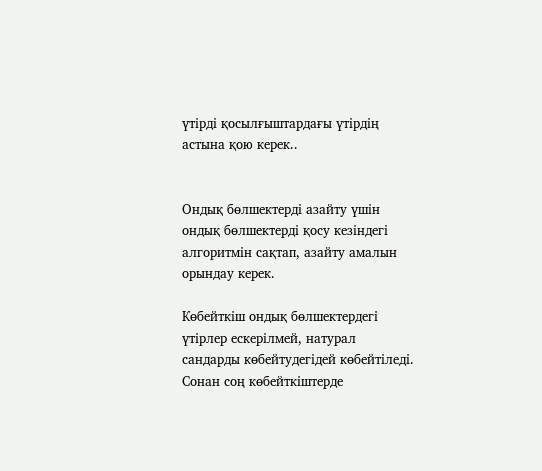үтірді қосылғыштардағы үтірдің астына қою керек..


Ондық бөлшектерді азайту үшін ондық бөлшектерді қосу кезіндегі алгоритмін сақтап, азайту амалын орындау керек.

Көбейткіш ондық бөлшектердегі үтірлер ескерілмей, натурал сандарды көбейтудегідей көбейтіледі. Сонан соң көбейткіштерде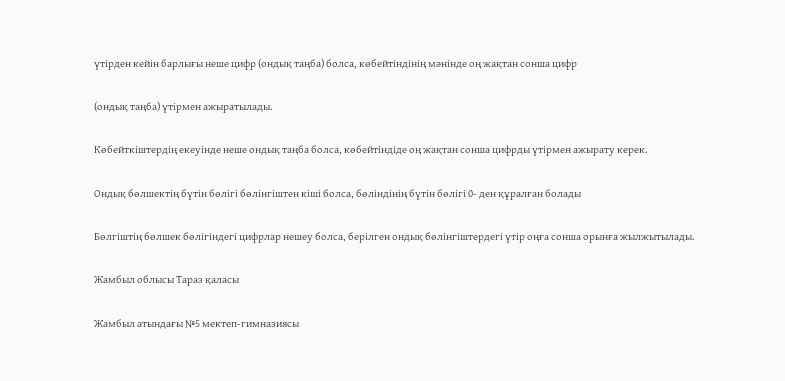үтірден кейін барлығы неше цифр (ондық таңба) болса, көбейтіндінің мәнінде оң жақтан сонша цифр

(ондық таңба) үтірмен ажыратылады.

Көбейткіштердің екеуінде неше ондық таңба болса, көбейтіндіде оң жақтан сонша цифрды үтірмен ажырату керек.

Ондық бөлшектің бүтін бөлігі бөлінгіштен кіші болса, бөліндінің бүтін бөлігі 0- ден құралған болады

Бөлгіштің бөлшек бөлігіндегі цифрлар нешеу болса, берілген ондық бөлінгіштердегі үтір оңға сонша орынға жылжытылады.

Жамбыл облысы Тараз қаласы

Жамбыл атындағы №5 мектеп-гимназиясы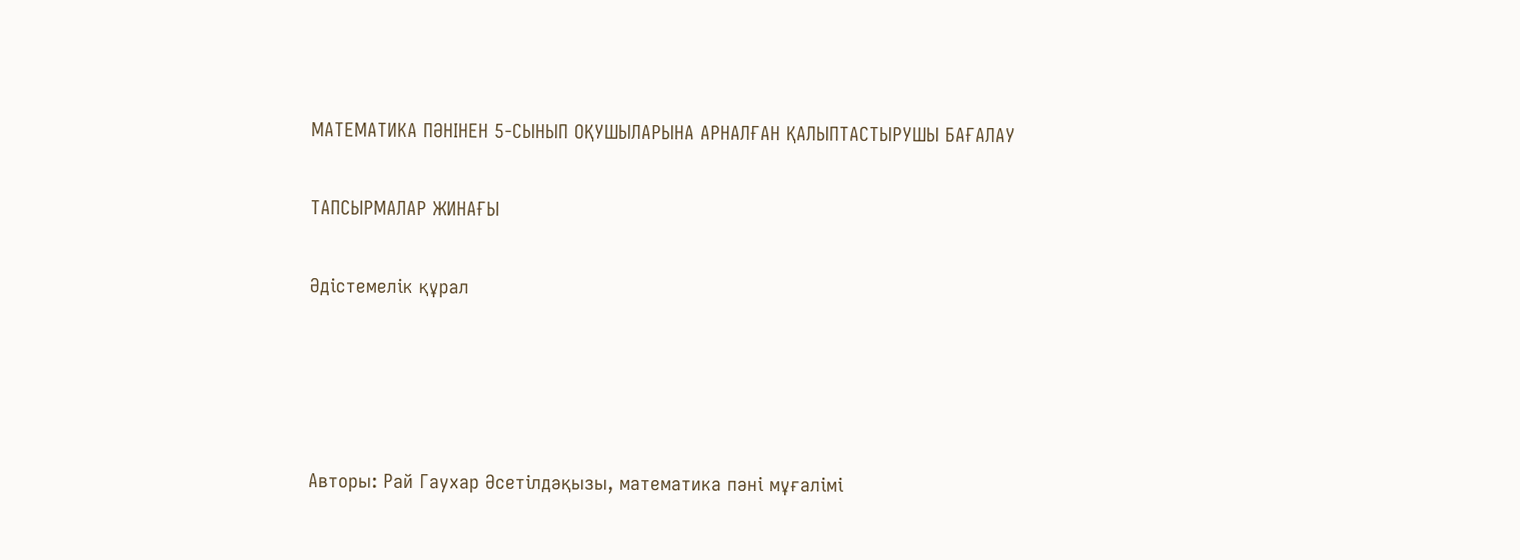МАТЕМАТИКА ПӘНІНЕН 5-СЫНЫП ОҚУШЫЛАРЫНА АРНАЛҒАН ҚАЛЫПТАСТЫРУШЫ БАҒАЛАУ

ТАПСЫРМАЛАР ЖИНАҒЫ

Әдістемелік құрал




Авторы: Рай Гаухар Әсетілдәқызы, математика пәні мұғалімі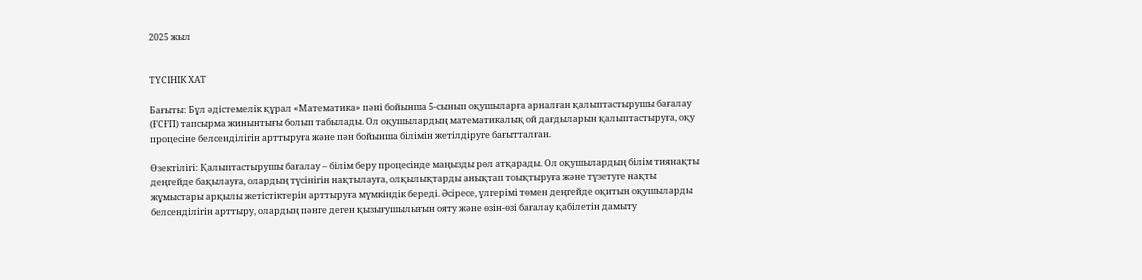2025 жыл


ТҮСІНІК ХАТ

Бағыты: Бұл әдістемелік құрал «Математика» пәні бойынша 5-сынып оқушыларға арналған қалыптастырушы бағалау (ҒСҒП) тапсырма жинынтығы болып табылады. Ол оқушылардың математикалық ой дағдыларын қалыптастыруға, оқу процесіне белсенділігін арттыруға және пән бойынша білімін жетілдіруге бағытталған.

Өзектілігі: Қалыптастырушы бағалау – білім беру процесінде маңызды рөл атқарады. Ол оқушылардың білім тиянақты деңгейде бақылауға, олардың түсінігін нақтылауға, олқылықтарды анықтап тоықтыруға және түзетуге нақты жұмыстары арқылы жетістіктерін арттыруға мүмкіндік береді. Әсіресе, үлгерімі төмен деңгейде оқитын оқушыларды белсенділігін арттыру, олардың пәнге деген қызығушылығын ояту және өзін-өзі бағалау қабілетін дамыту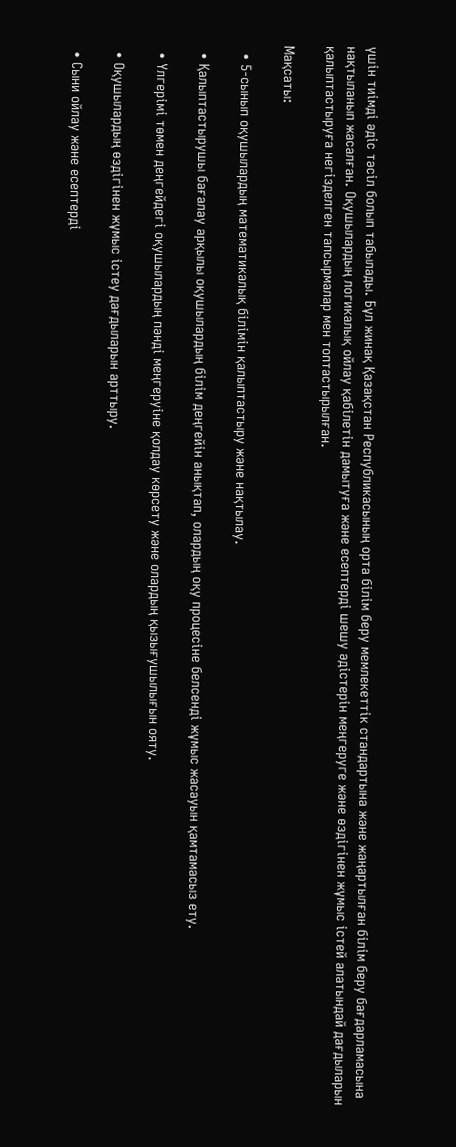үшін тиімді әдіс тәсіл болып табылады. Бұл жинақ Қазақстан Республикасының орта білім беру мемлекеттік стандартына және жаңартылған білім беру бағдарламасына нақтыланып жасалған. Оқушылардың логикалық ойлау қабілетін дамытуға және есептерді шешу әдістерін меңгеруге және өздігінен жұмыс істей алатындай дағдыларын қалыптастыруға негізделген тапсырмалар мен топтастырылған.

Мақсаты:

  • 5-сынып оқушылардың математикалық білімін қалыптастыру және нақтылау.

  • Қалыптастырушы бағалау арқылы оқушылардың білім деңгейін анықтап, олардың оқу процесіне белсенді жұмыс жасауын қамтамасыз ету.

  • Үлгерімі төмен деңгейдегі оқушылардың пәнді меңгеруіне қолдау көрсету және олардың қызығушылығын ояту.

  • Оқушылардың өздігінен жұмыс істеу дағдыларын арттыру.

  • Сыни ойлау және есептерді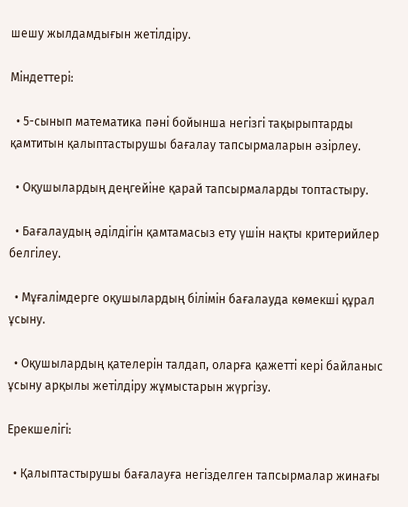шешу жылдамдығын жетілдіру.

Міндеттері:

  • 5-сынып математика пәні бойынша негізгі тақырыптарды қамтитын қалыптастырушы бағалау тапсырмаларын әзірлеу.

  • Оқушылардың деңгейіне қарай тапсырмаларды топтастыру.

  • Бағалаудың әділдігін қамтамасыз ету үшін нақты критерийлер белгілеу.

  • Мұғалімдерге оқушылардың білімін бағалауда көмекші құрал ұсыну.

  • Оқушылардың қателерін талдап, оларға қажетті кері байланыс ұсыну арқылы жетілдіру жұмыстарын жүргізу.

Ерекшелігі:

  • Қалыптастырушы бағалауға негізделген тапсырмалар жинағы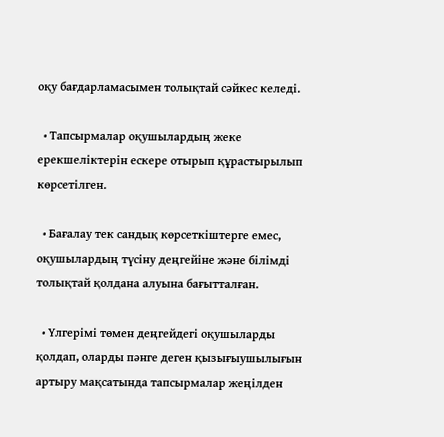оқу бағдарламасымен толықтай сәйкес келеді.

  • Тапсырмалар оқушылардың жеке ерекшеліктерін ескере отырып құрастырылып көрсетілген.

  • Бағалау тек сандық көрсеткіштерге емес, оқушылардың түсіну деңгейіне және білімді толықтай қолдана алуына бағытталған.

  • Үлгерімі төмен деңгейдегі оқушыларды қолдап, оларды пәнге деген қызығыушылығын артыру мақсатында тапсырмалар жеңілден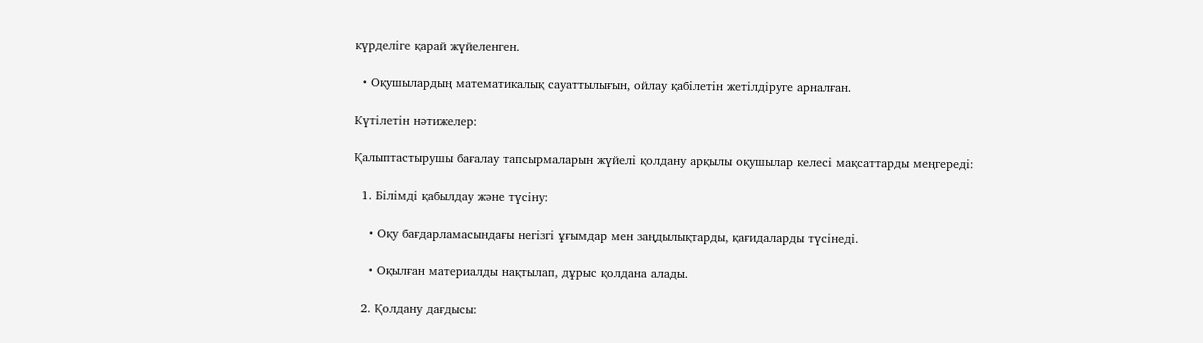күрделіге қарай жүйеленген.

  • Оқушылардың математикалық сауаттылығын, ойлау қабілетін жетілдіруге арналған.

Күтілетін нәтижелер:

Қалыптастырушы бағалау тапсырмаларын жүйелі қолдану арқылы оқушылар келесі мақсаттарды меңгереді:

  1. Білімді қабылдау және түсіну:

    • Оқу бағдарламасындағы негізгі ұғымдар мен заңдылықтарды, қағидаларды түсінеді.

    • Оқылған материалды нақтылап, дұрыс қолдана алады.

  2. Қолдану дағдысы: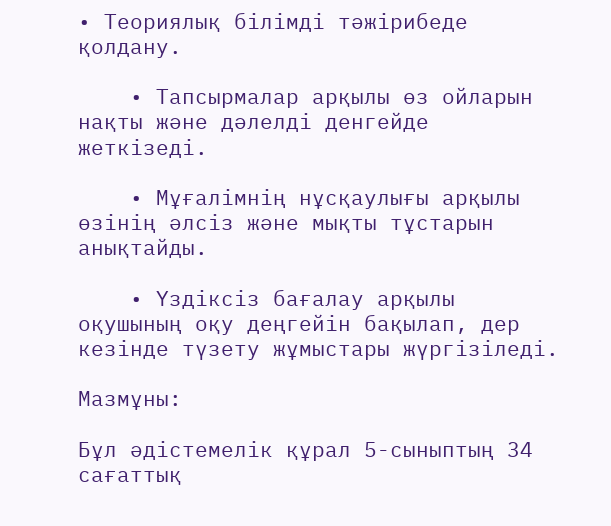• Теориялық білімді тәжірибеде қолдану.

    • Тапсырмалар арқылы өз ойларын нақты және дәлелді денгейде жеткізеді.

    • Мұғалімнің нұсқаулығы арқылы өзінің әлсіз және мықты тұстарын анықтайды.

    • Үздіксіз бағалау арқылы оқушының оқу деңгейін бақылап, дер кезінде түзету жұмыстары жүргізіледі.

Мазмұны:

Бұл әдістемелік құрал 5-сыныптың 34 сағаттық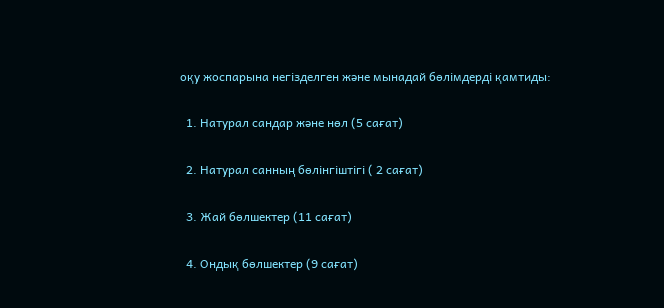оқу жоспарына негізделген және мынадай бөлімдерді қамтиды:

  1. Натурал сандар және нөл (5 сағат)

  2. Натурал санның бөлінгіштігі ( 2 сағат)

  3. Жай бөлшектер (11 сағат)

  4. Ондық бөлшектер (9 сағат)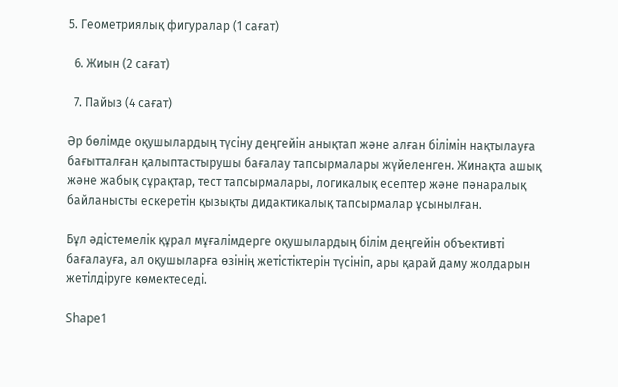5. Геометриялық фигуралар (1 сағат)

  6. Жиын (2 сағат)

  7. Пайыз (4 сағат)

Әр бөлімде оқушылардың түсіну деңгейін анықтап және алған білімін нақтылауға бағытталған қалыптастырушы бағалау тапсырмалары жүйеленген. Жинақта ашық және жабық сұрақтар, тест тапсырмалары, логикалық есептер және пәнаралық байланысты ескеретін қызықты дидактикалық тапсырмалар ұсынылған.

Бұл әдістемелік құрал мұғалімдерге оқушылардың білім деңгейін объективті бағалауға, ал оқушыларға өзінің жетістіктерін түсініп, ары қарай даму жолдарын жетілдіруге көмектеседі.

Shape1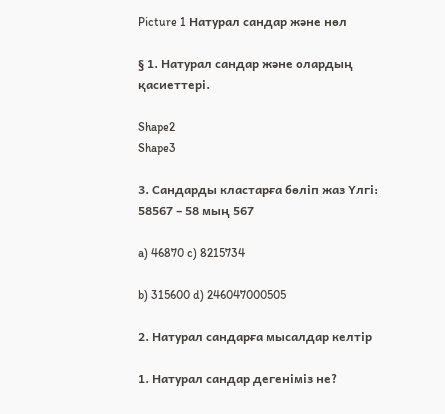Picture 1 Натурал сандар және нөл

§ 1. Натурал сандар және олардың қасиеттері.

Shape2
Shape3

3. Сандарды кластарға бөліп жаз Үлгі: 58567 – 58 мың 567

a) 46870 c) 8215734

b) 315600 d) 246047000505

2. Натурал сандарға мысалдар келтір

1. Натурал сандар дегеніміз не?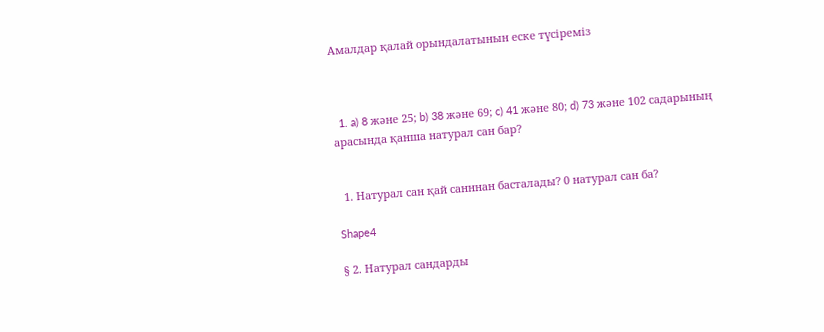Амалдар қалай орындалатынын еске түсіреміз



  1. a) 8 және 25; b) 38 және 69; c) 41 және 80; d) 73 және 102 садарының арасында қанша натурал сан бар?


  1. Натурал сан қай санннан басталады? 0 натурал сан ба?

Shape4

§ 2. Натурал сандарды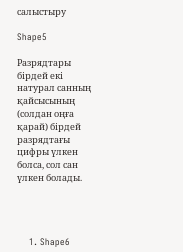салыстыру

Shape5

Разрядтары бірдей екі натурал санның қайсысының (солдан оңға қарай) бірдей разрядтағы цифры үлкен болса, сол сан үлкен болады.




    1. Shape6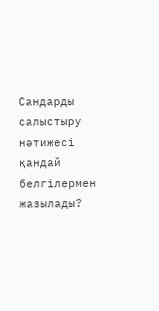Сандарды салыстыру нәтижесі қандай белгілермен жазылады?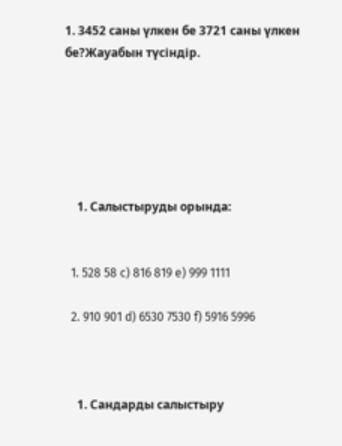1. 3452 саны үлкен бе 3721 саны үлкен бе?Жауабын түсіндір.






    1. Салыстыруды орында:


  1. 528 58 c) 816 819 e) 999 1111

  2. 910 901 d) 6530 7530 f) 5916 5996



    1. Сандарды салыстыру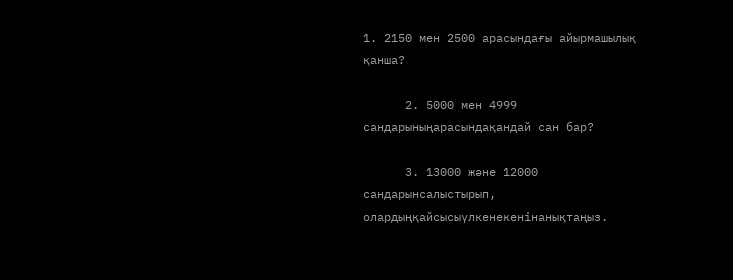1. 2150 мен 2500 арасындағы айырмашылық қанша?

      2. 5000 мен 4999 сандарыныңарасындақандай сан бар?

      3. 13000 және 12000 сандарынсалыстырып, олардыңқайсысыүлкенекенінанықтаңыз.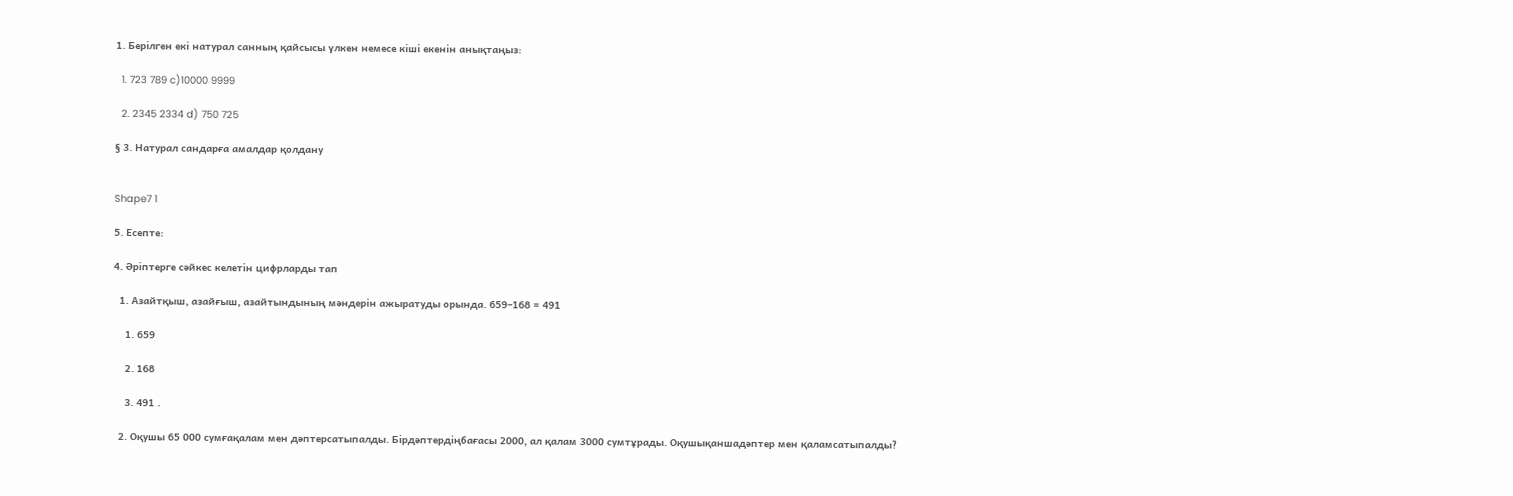1. Берілген екі натурал санның қайсысы үлкен немесе кіші екенін анықтаңыз:

  1. 723 789 c)10000 9999

  2. 2345 2334 d) 750 725

§ 3. Натурал сандарға амалдар қолдану


Shape7 1

5. Есепте:

4. Әріптерге сәйкес келетін цифрларды тап

  1. Азайтқыш, азайғыш, азайтындының мәндерін ажыратуды орында. 659–168 = 491

    1. 659

    2. 168

    3. 491 .

  2. Оқушы 65 000 сумғақалам мен дәптерсатыпалды. Бірдәптердіңбағасы 2000, ал қалам 3000 сумтұрады. Оқушықаншадәптер мен қаламсатыпалды?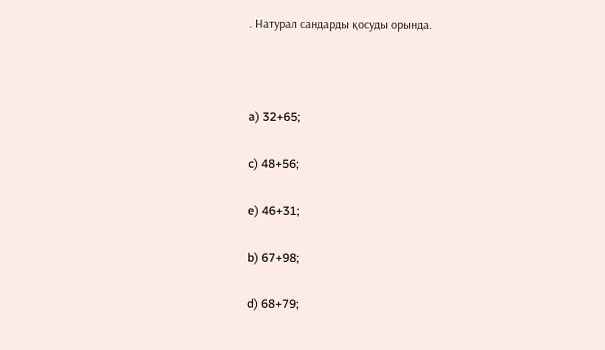. Натурал сандарды қосуды орында.



a) 32+65;

c) 48+56;

e) 46+31;

b) 67+98;

d) 68+79;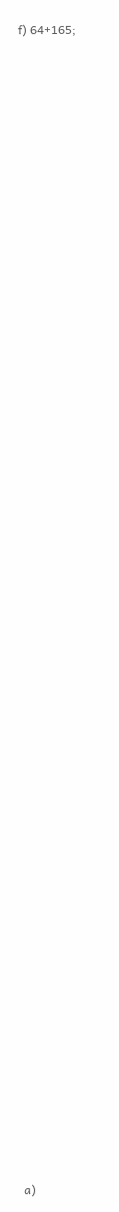f) 64+165;












































a)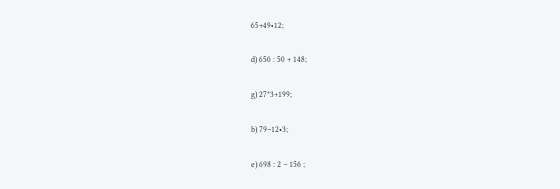65+49•12;

d) 650 : 50 + 148;

g) 27*3+199;

b) 79–12•3;

e) 698 : 2 – 156 ;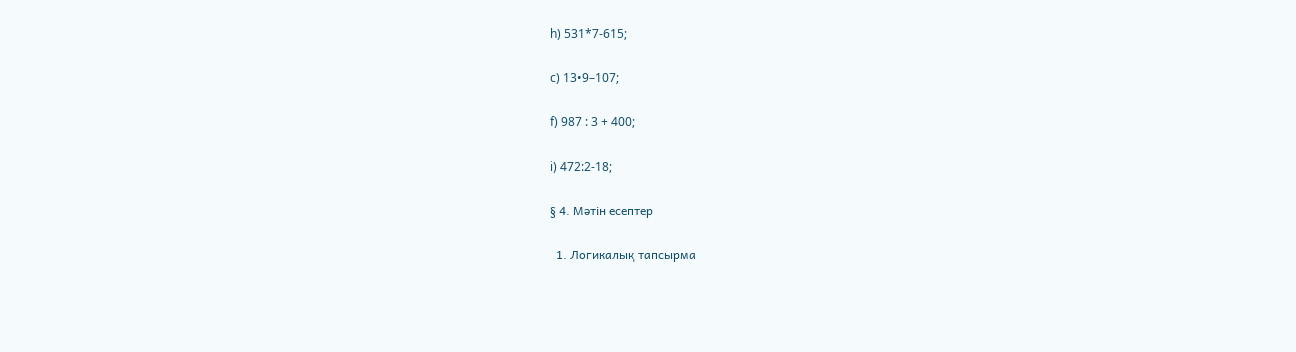h) 531*7-615;

c) 13•9–107;

f) 987 : 3 + 400;

i) 472:2-18;

§ 4. Мәтін есептер

  1. Логикалық тапсырма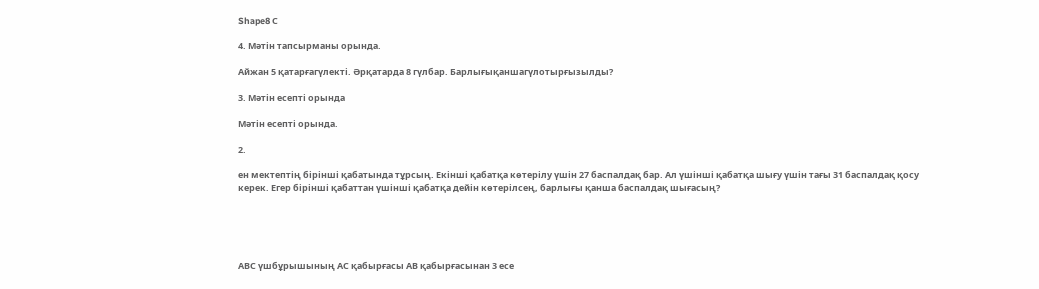Shape8 С

4. Мәтін тапсырманы орында.

Айжан 5 қатарғагүлекті. Әрқатарда 8 гүлбар. Барлығықаншагүлотырғызылды?

3. Мәтін есепті орында

Мәтін есепті орында.

2.

ен мектептің бірінші қабатында тұрсың. Екінші қабатқа көтерілу үшін 27 баспалдақ бар. Ал үшінші қабатқа шығу үшін тағы 31 баспалдақ қосу керек. Егер бірінші қабаттан үшінші қабатқа дейін көтерілсең, барлығы қанша баспалдақ шығасың?





АВС үшбұрышының АС қабырғасы АВ қабырғасынан 3 есе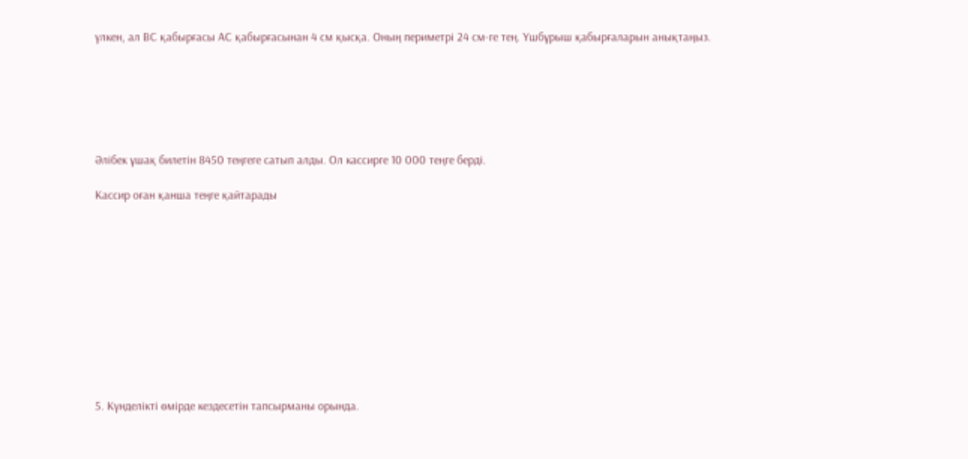үлкен, ал ВС қабырғасы АС қабырғасынан 4 см қысқа. Оның периметрі 24 см-ге тең. Үшбұрыш қабырғаларын анықтаңыз.






Әлібек ұшақ билетін 8450 теңгеге сатып алды. Ол кассирге 10 000 теңге берді.

Кассир оған қанша теңге қайтарады











5. Күнделікті өмірде кездесетін тапсырманы орында.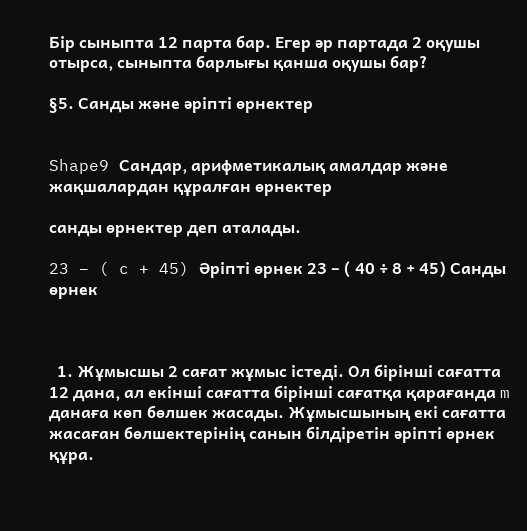Бір сыныпта 12 парта бар. Егер әр партада 2 оқушы отырса, сыныпта барлығы қанша оқушы бар?

§5. Санды және әріпті өрнектер


Shape9 Сандар, арифметикалық амалдар және жақшалардан құралған өрнектер

санды өрнектер деп аталады.

23 – ( c + 45) Әріпті өрнек 23 – ( 40 ÷ 8 + 45) Санды өрнек



  1. Жұмысшы 2 сағат жұмыс істеді. Ол бірінші сағатта 12 дана, ал екінші сағатта бірінші сағатқа қарағанда m данаға көп бөлшек жасады. Жұмысшының екі сағатта жасаған бөлшектерінің санын білдіретін әріпті өрнек құра.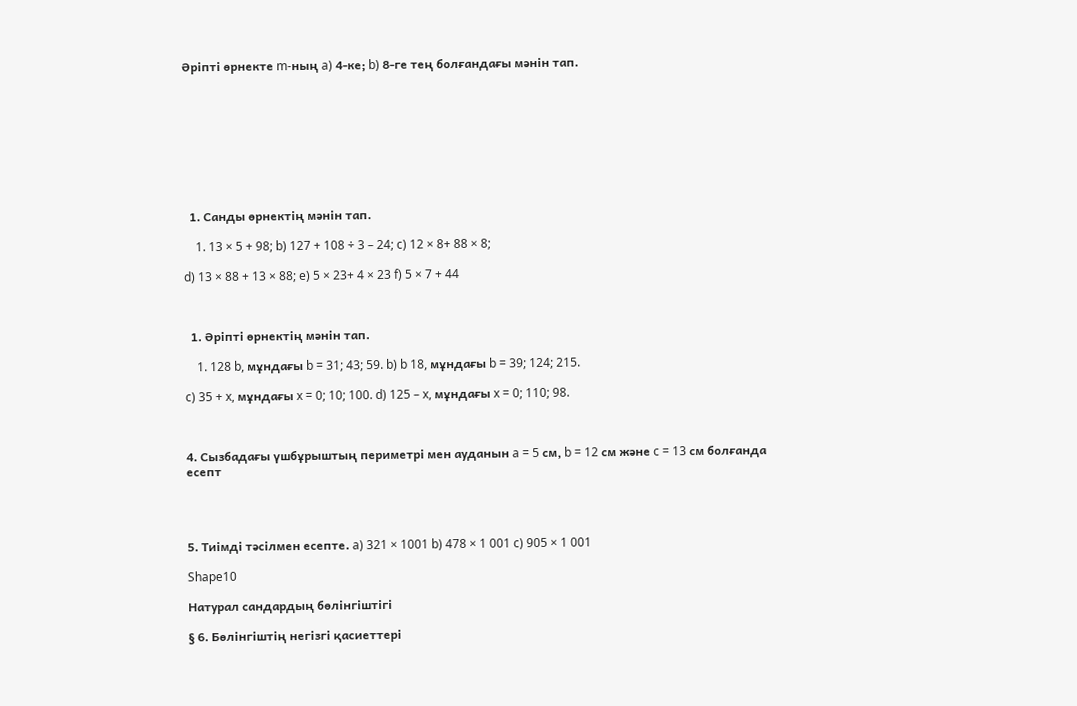Әріпті өрнекте m-ның a) 4-ке; b) 8-ге тең болғандағы мәнін тап.









  1. Санды өрнектің мәнін тап.

    1. 13 × 5 + 98; b) 127 + 108 ÷ 3 – 24; c) 12 × 8+ 88 × 8;

d) 13 × 88 + 13 × 88; e) 5 × 23+ 4 × 23 f) 5 × 7 + 44



  1. Әріпті өрнектің мәнін тап.

    1. 128 b, мұндағы b = 31; 43; 59. b) b 18, мұндағы b = 39; 124; 215.

c) 35 + x, мұндағы x = 0; 10; 100. d) 125 – x, мұндағы x = 0; 110; 98.



4. Сызбадағы үшбұрыштың периметрі мен ауданын a = 5 cм, b = 12 cм және c = 13 cм болғанда есепт




5. Тиімді тәсілмен есепте. a) 321 × 1001 b) 478 × 1 001 c) 905 × 1 001

Shape10

Натурал сандардың бөлінгіштігі

§ 6. Бөлінгіштің негізгі қасиеттері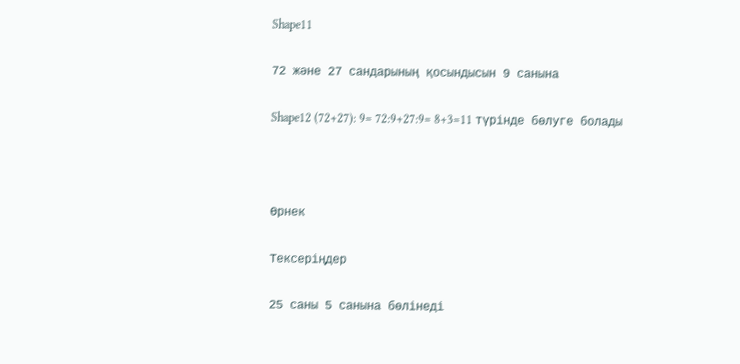Shape11

72 және 27 сандарының қосындысын 9 санына

Shape12 (72+27): 9= 72:9+27:9= 8+3=11 түрінде бөлуге болады



Өрнек

Тексеріңдер

25 саны 5 санына бөлінеді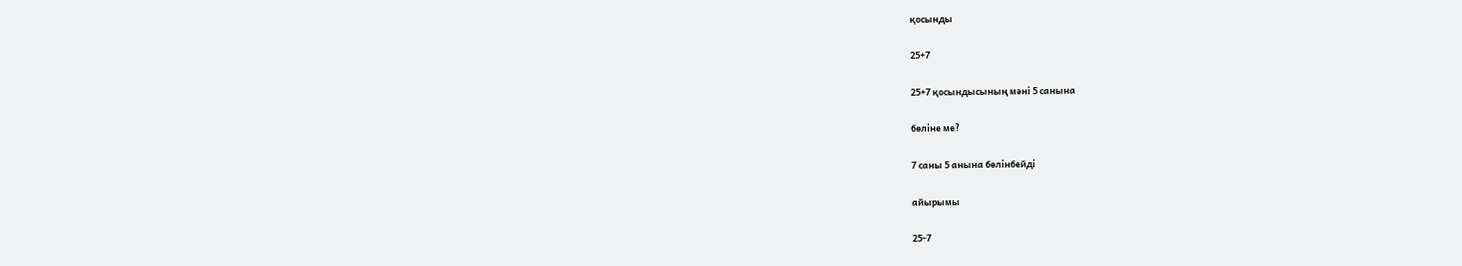қосынды

25+7

25+7 қосындысының мәні 5 санына

бөліне ме?

7 саны 5 анына бөлінбейді

айырымы

25-7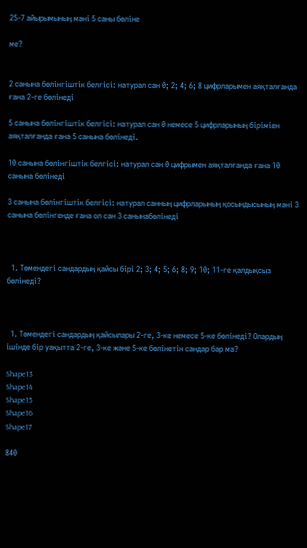25-7 айырымының мәні 5 саны бөліне

ме?


2 санына бөлінгіштік белгісі: натурал сан 0; 2; 4; 6; 8 цифрларымен аяқталғанда ғана 2-ге бөлінеді

5 санына бөлінгіштік белгісі: натурал сан 0 немесе 5 цифрларының біріміен аяқталғанда ғана 5 санына бөлінеді.

10 санына бөлінгіштік белгісі: натурал сан 0 цифрымен аяқталғанда ғана 10 санына бөлінеді

3 санына бөлінгіштік белгісі: натурал санның цифрларының қосындысының мәні 3 санына бөлінгенде ғана ол сан 3 санынабөлінеді



  1. Төмендегі сандардың қайсы бірі 2; 3; 4; 5; 6; 8; 9; 10; 11-ге қалдықсыз бөлінеді?



  1. Төмендегі сандардың қайсылары 2-ге, 3-ке немесе 5-ке бөлінеді? Олардың ішінде бір уақытта 2-ге, 3-ке және 5-ке бөлінетін сандар бар ма?

Shape13
Shape14
Shape15
Shape16
Shape17

840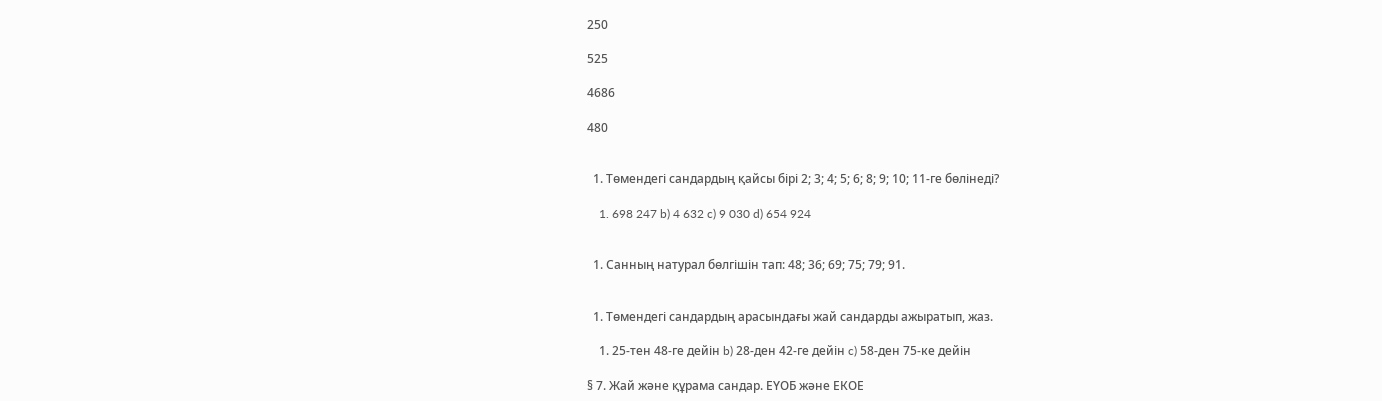250

525

4686

480


  1. Төмендегі сандардың қайсы бірі 2; 3; 4; 5; 6; 8; 9; 10; 11-ге бөлінеді?

    1. 698 247 b) 4 632 c) 9 030 d) 654 924


  1. Санның натурал бөлгішін тап: 48; 36; 69; 75; 79; 91.


  1. Төмендегі сандардың арасындағы жай сандарды ажыратып, жаз.

    1. 25-тен 48-ге дейін b) 28-ден 42-ге дейін c) 58-ден 75-ке дейін

§ 7. Жай және құрама сандар. ЕҮОБ және ЕКОЕ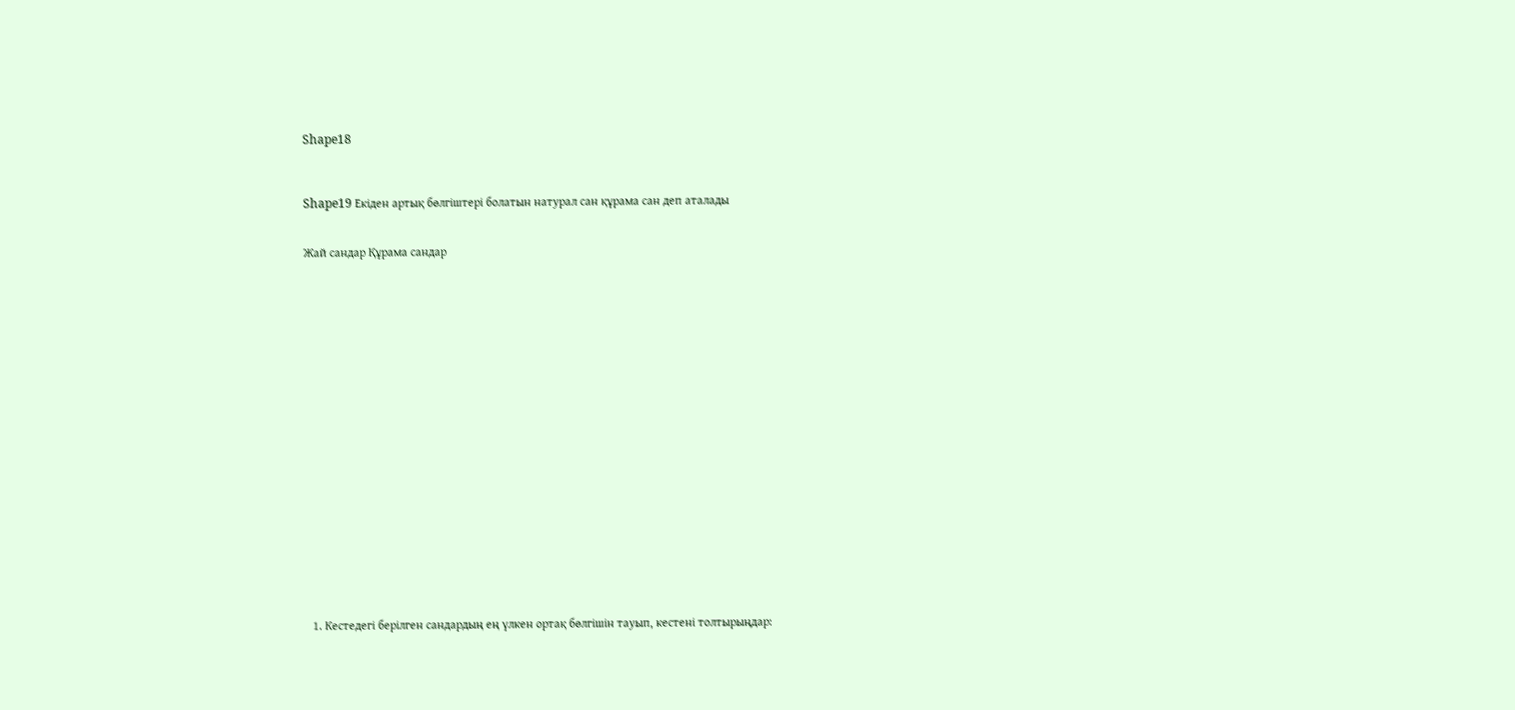Shape18



Shape19 Екіден артық бөлгіштері болатын натурал сан құрама сан деп аталады


Жай сандар Құрама сандар






















  1. Кестедегі берілген сандардың ең үлкен ортақ бөлгішін тауып, кестені толтырыңдар: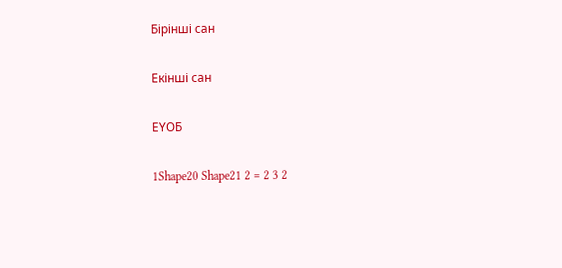Бірінші сан

Екінші сан

ЕҮОБ

1Shape20 Shape21 2 = 2 3 2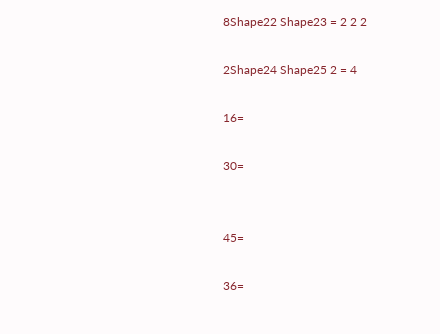8Shape22 Shape23 = 2 2 2

2Shape24 Shape25 2 = 4

16=

30=


45=

36=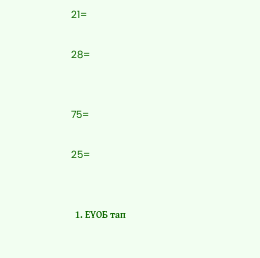21=

28=


75=

25=


  1. ЕҮОБ тап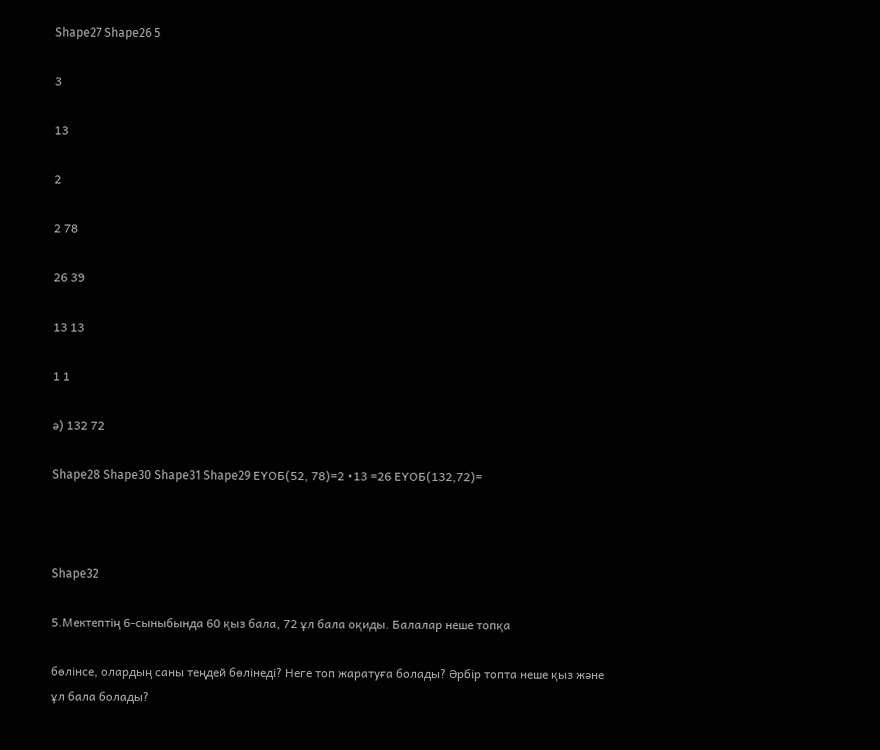Shape27 Shape26 5

3

13

2

2 78

26 39

13 13

1 1

ә) 132 72

Shape28 Shape30 Shape31 Shape29 ЕҮОБ(52, 78)=2 •13 =26 ЕҮОБ(132,72)=



Shape32

5.Мектептің 6-сыныбында 60 қыз бала, 72 ұл бала оқиды. Балалар неше топқа

бөлінсе, олардың саны теңдей бөлінеді? Неге топ жаратуға болады? Әрбір топта неше қыз және ұл бала болады?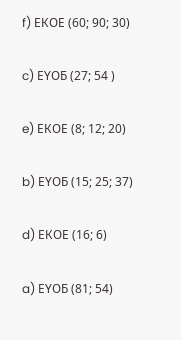f) ЕКОЕ (60; 90; 30)

c) ЕҮОБ (27; 54 )

e) ЕКОЕ (8; 12; 20)

b) ЕҮОБ (15; 25; 37)

d) ЕКОЕ (16; 6)

a) ЕҮОБ (81; 54)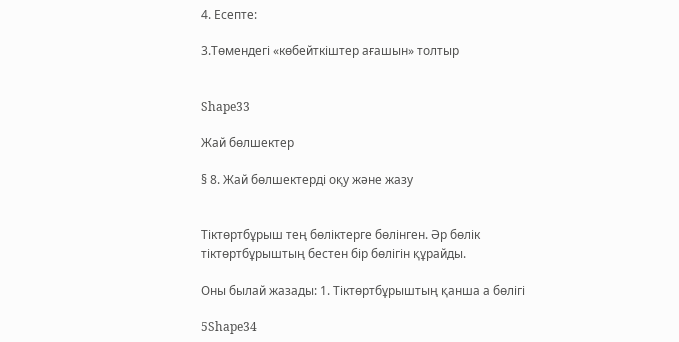4. Есепте:

3.Төмендегі «көбейткіштер ағашын» толтыр


Shape33

Жай бөлшектер

§ 8. Жай бөлшектерді оқу және жазу


Тіктөртбұрыш тең бөліктерге бөлінген. Әр бөлік тіктөртбұрыштың бестен бір бөлігін құрайды.

Оны былай жазады: 1. Тіктөртбұрыштың қанша а бөлігі

5Shape34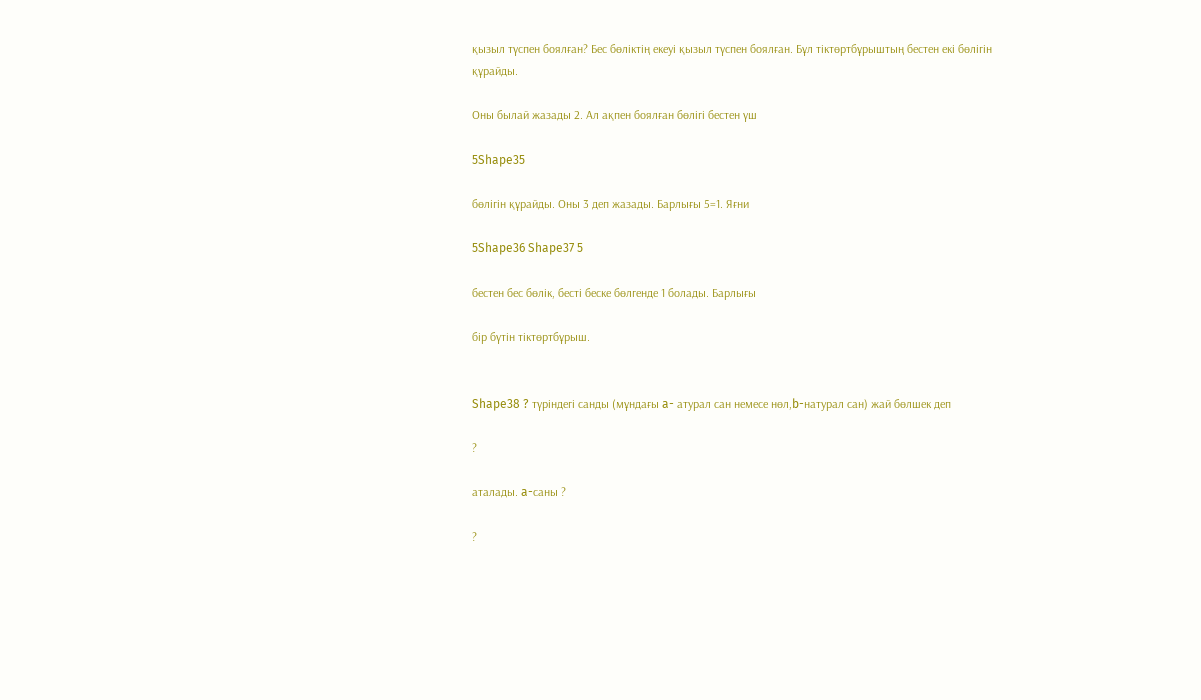қызыл түспен боялған? Бес бөліктің екеуі қызыл түспен боялған. Бұл тіктөртбұрыштың бестен екі бөлігін құрайды.

Оны былай жазады 2. Ал ақпен боялған бөлігі бестен үш

5Shape35

бөлігін құрайды. Оны 3 деп жазады. Барлығы 5=1. Яғни

5Shape36 Shape37 5

бестен бес бөлік, бесті беске бөлгенде 1 болады. Барлығы

бір бүтін тіктөртбұрыш.


Shape38 ? түріндегі санды (мұндағы a- атурал сан немесе нөл,b-натурал сан) жай бөлшек деп

?

аталады. a-саны ?

?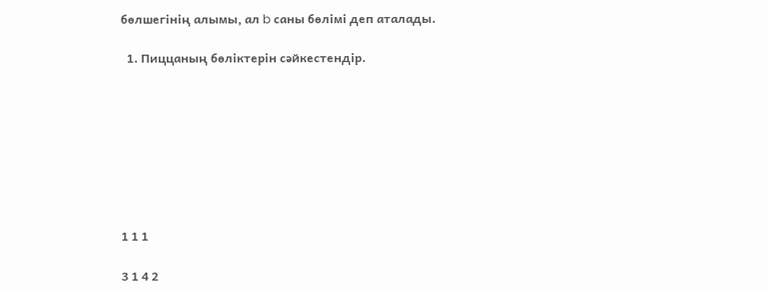бөлшегінің алымы, ал b саны бөлімі деп аталады.

  1. Пиццаның бөліктерін сәйкестендір.








1 1 1

3 1 4 2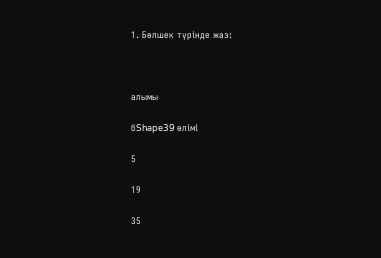1. Бөлшек түрінде жаз:



алымы

бShape39 өлімі

5

19

35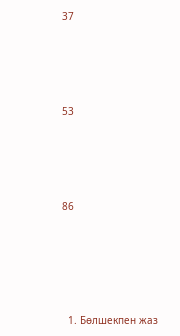37




53




86





  1. Бөлшекпен жаз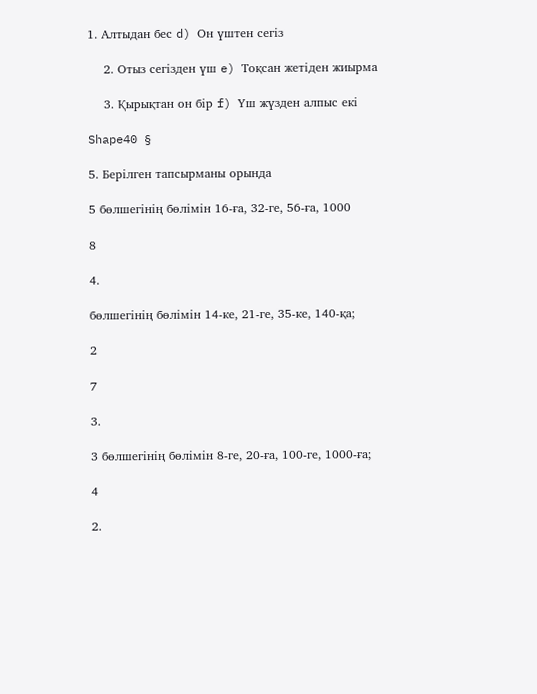1. Алтыдан бес d) Он үштен сегіз

    2. Отыз сегізден үш e) Тоқсан жетіден жиырма

    3. Қырықтан он бір f) Үш жүзден алпыс екі

Shape40 §

5. Берілген тапсырманы орында

5 бөлшегінің бөлімін 16-ға, 32-ге, 56-ға, 1000

8

4.

бөлшегінің бөлімін 14-ке, 21-ге, 35-ке, 140-қа;

2

7

3.

3 бөлшегінің бөлімін 8-ге, 20-ға, 100-ге, 1000-ға;

4

2.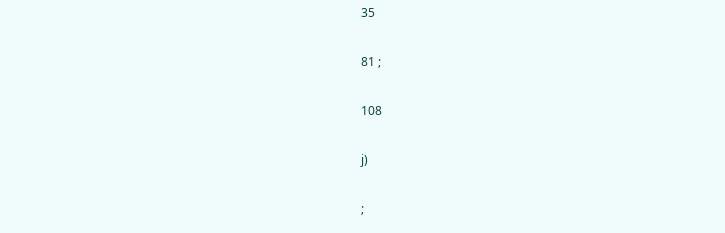35

81 ;

108

j)

;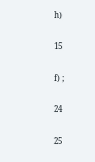h)

15

f) ;

24

25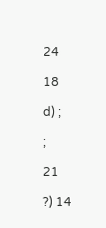24

18

d) ;

;

21

?) 14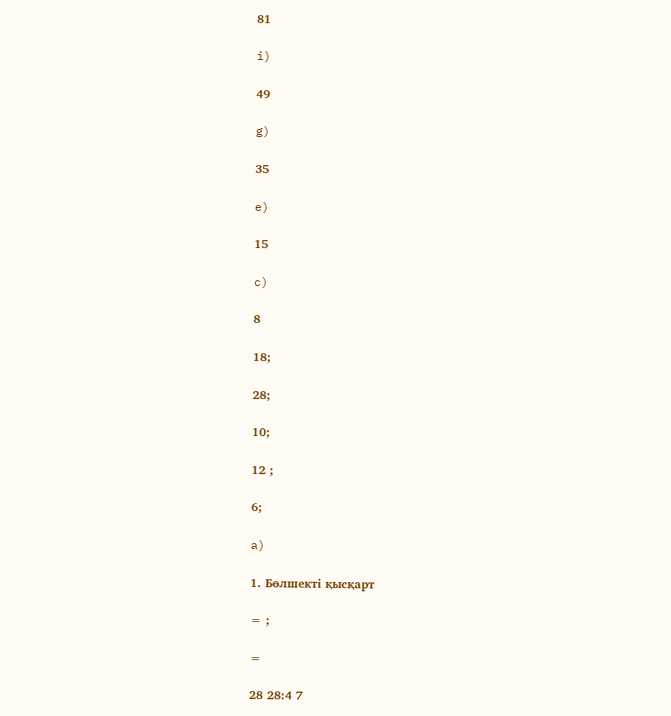81

i)

49

g)

35

e)

15

c)

8

18;

28;

10;

12 ;

6;

a)

1. Бөлшекті қысқарт

= ;

=

28 28:4 7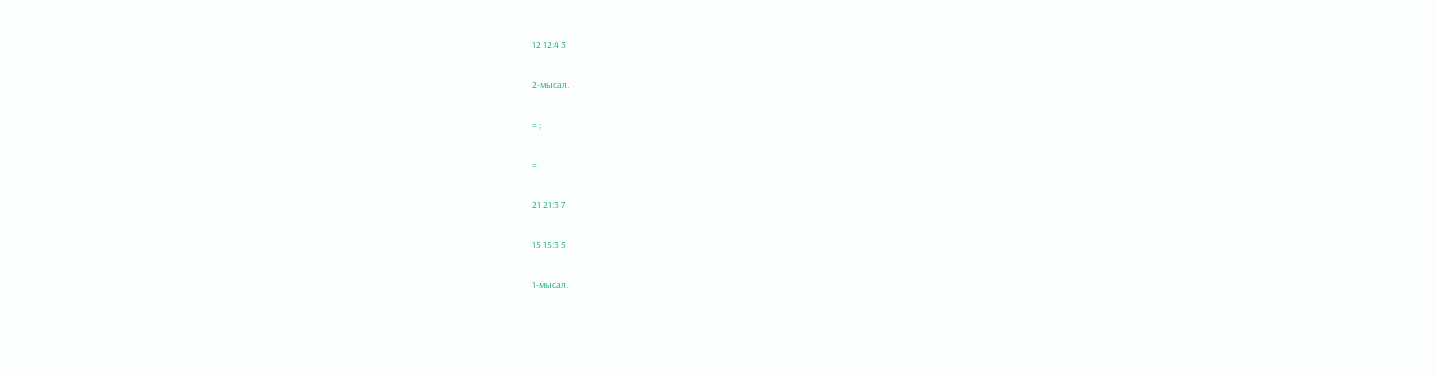12 12:4 3

2-мысал.

= ;

=

21 21:3 7

15 15:3 5

1-мысал.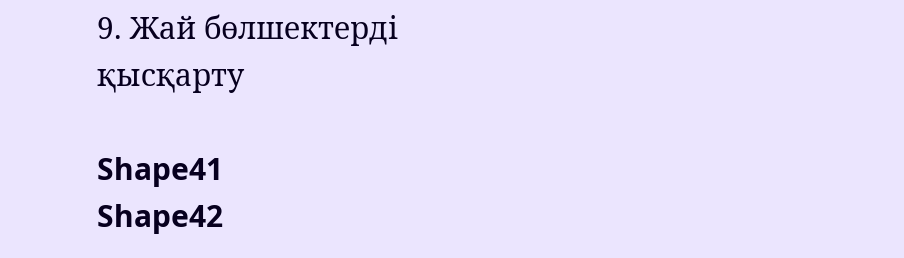9. Жай бөлшектерді қысқарту

Shape41
Shape42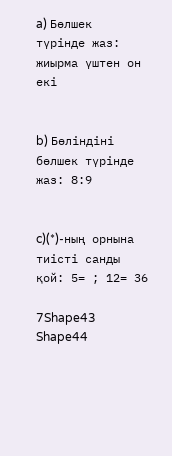a) Бөлшек түрінде жаз: жиырма үштен он екі


b) Бөліндіні бөлшек түрінде жаз: 8:9


c)(*)-ның орнына тиісті санды қой: 5= ; 12= 36

7Shape43 Shape44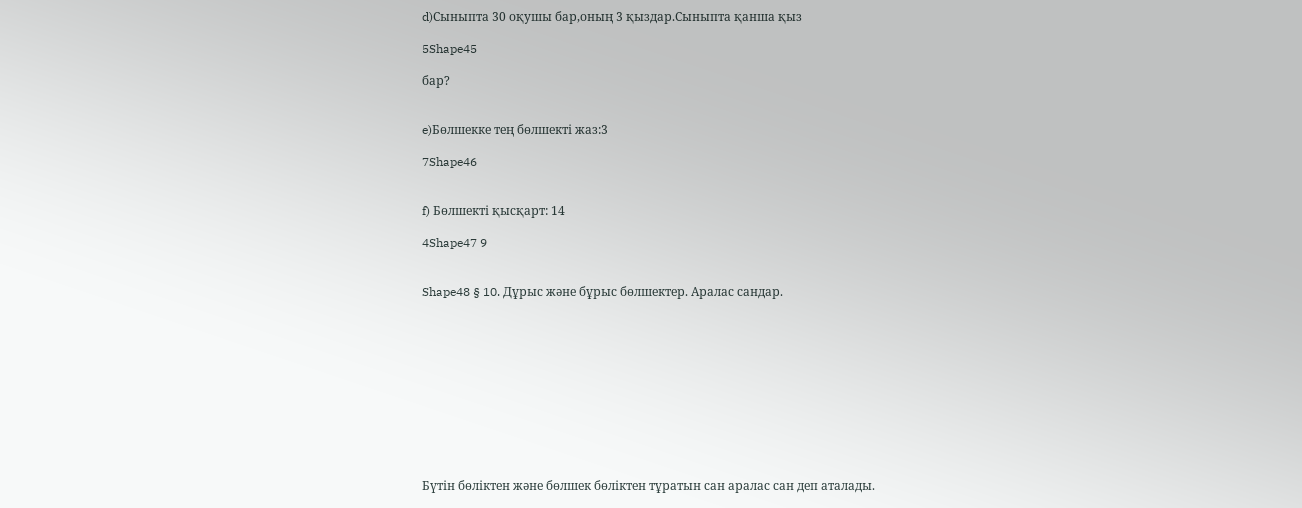d)Сыныпта 30 оқушы бар,оның 3 қыздар.Сыныпта қанша қыз

5Shape45

бар?


e)Бөлшекке тең бөлшекті жаз:3

7Shape46


f) Бөлшекті қысқарт: 14

4Shape47 9


Shape48 § 10. Дұрыс және бұрыс бөлшектер. Аралас сандар.











Бүтін бөліктен және бөлшек бөліктен тұратын сан аралас сан деп аталады.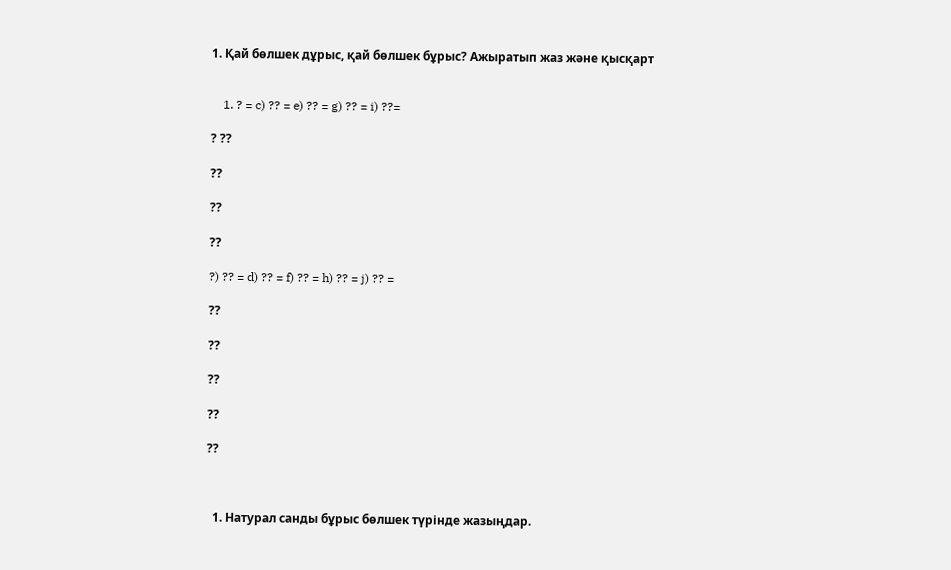1. Қай бөлшек дұрыс, қай бөлшек бұрыс? Ажыратып жаз және қысқарт


    1. ? = c) ?? = e) ?? = g) ?? = i) ??=

? ??

??

??

??

?) ?? = d) ?? = f) ?? = h) ?? = j) ?? =

??

??

??

??

??



  1. Натурал санды бұрыс бөлшек түрінде жазыңдар.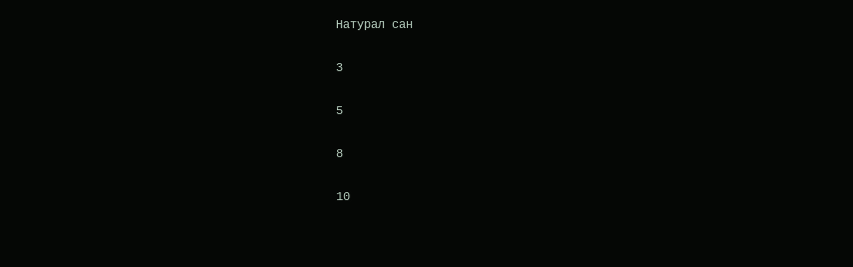Натурал сан

3

5

8

10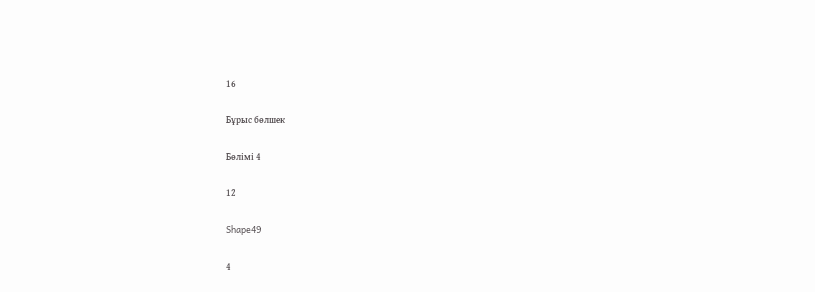16

Бұрыс бөлшек

Бөлімі 4

12

Shape49

4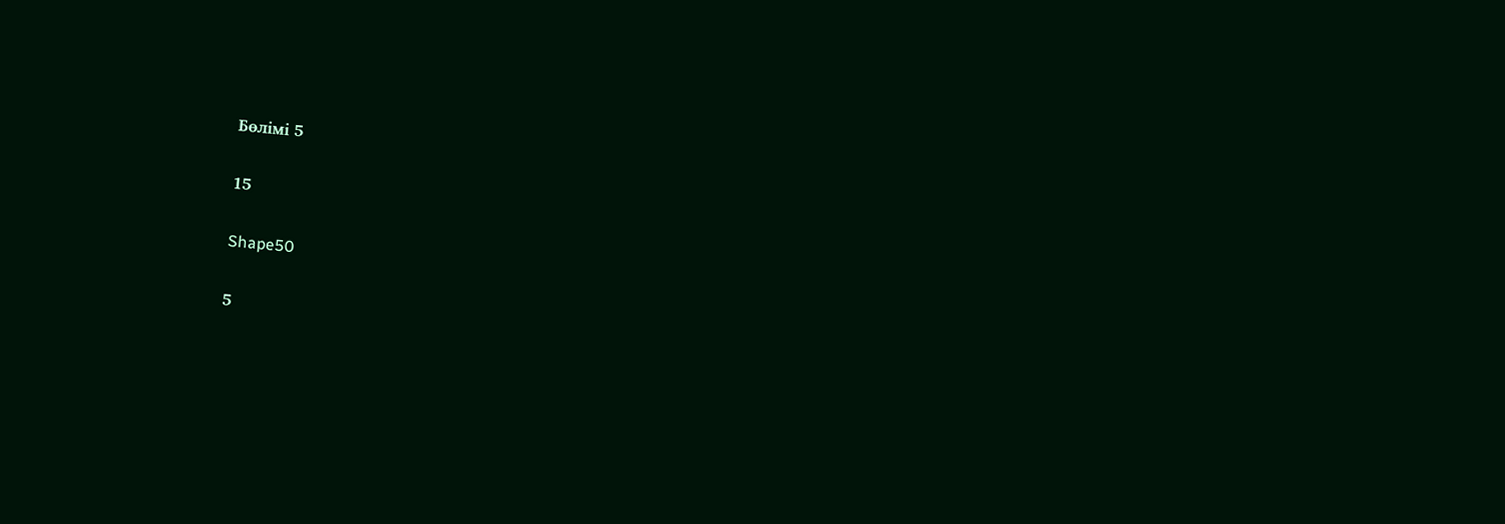Бөлімі 5

15

Shape50

5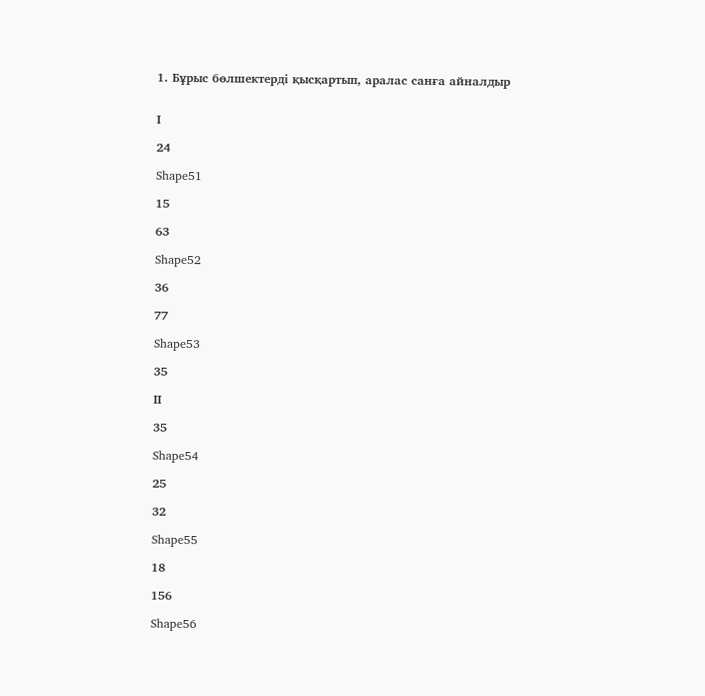1. Бұрыс бөлшектерді қысқартып, аралас санға айналдыр


І

24

Shape51

15

63

Shape52

36

77

Shape53

35

ІІ

35

Shape54

25

32

Shape55

18

156

Shape56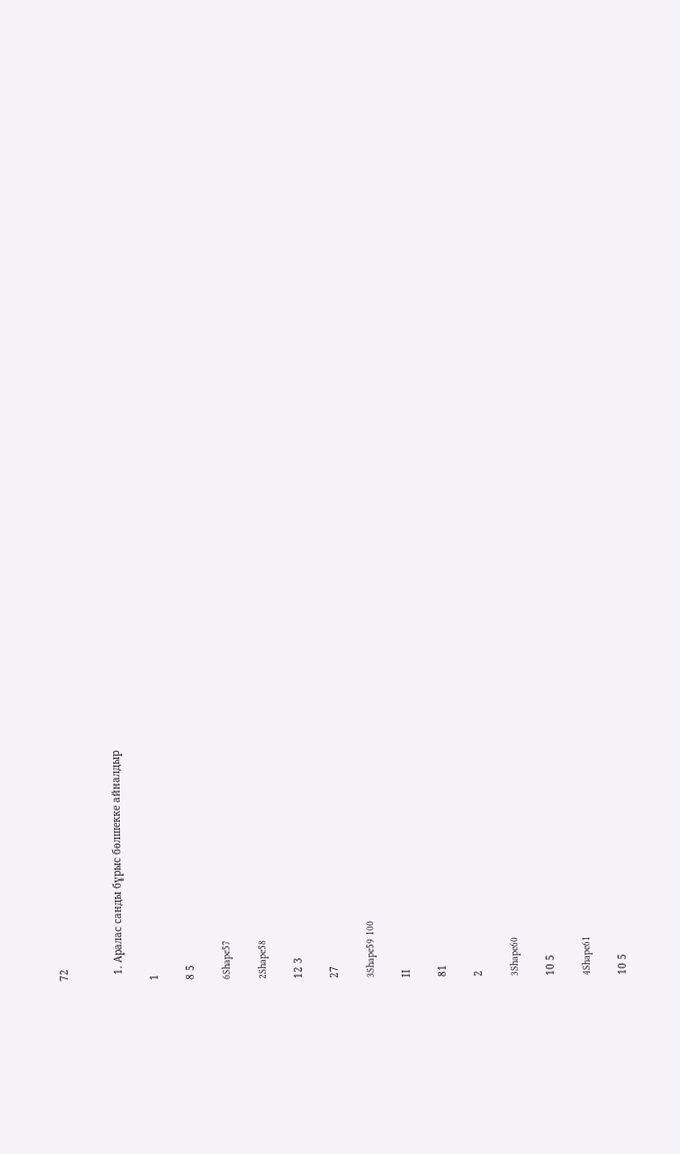72


  1. Аралас санды бұрыс бөлшекке айналдыр

1

8 5

6Shape57

2Shape58

12 3

27

3Shape59 100

ІІ

81

2

3Shape60

10 5

4Shape61

10 5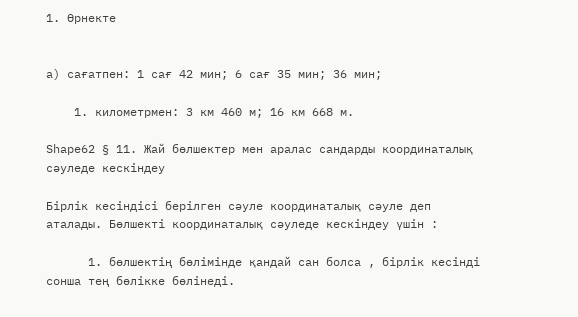1. Өрнекте


а) сағатпен: 1 сағ 42 мин; 6 сағ 35 мин; 36 мин;

    1. километрмен: 3 км 460 м; 16 км 668 м.

Shape62 § 11. Жай бөлшектер мен аралас сандарды координаталық сәуледе кескіндеу

Бірлік кесіндісі берілген сәуле координаталық сәуле деп аталады. Бөлшекті координаталық сәуледе кескіндеу үшін :

      1. бөлшектің бөлімінде қандай сан болса , бірлік кесінді сонша тең бөлікке бөлінеді.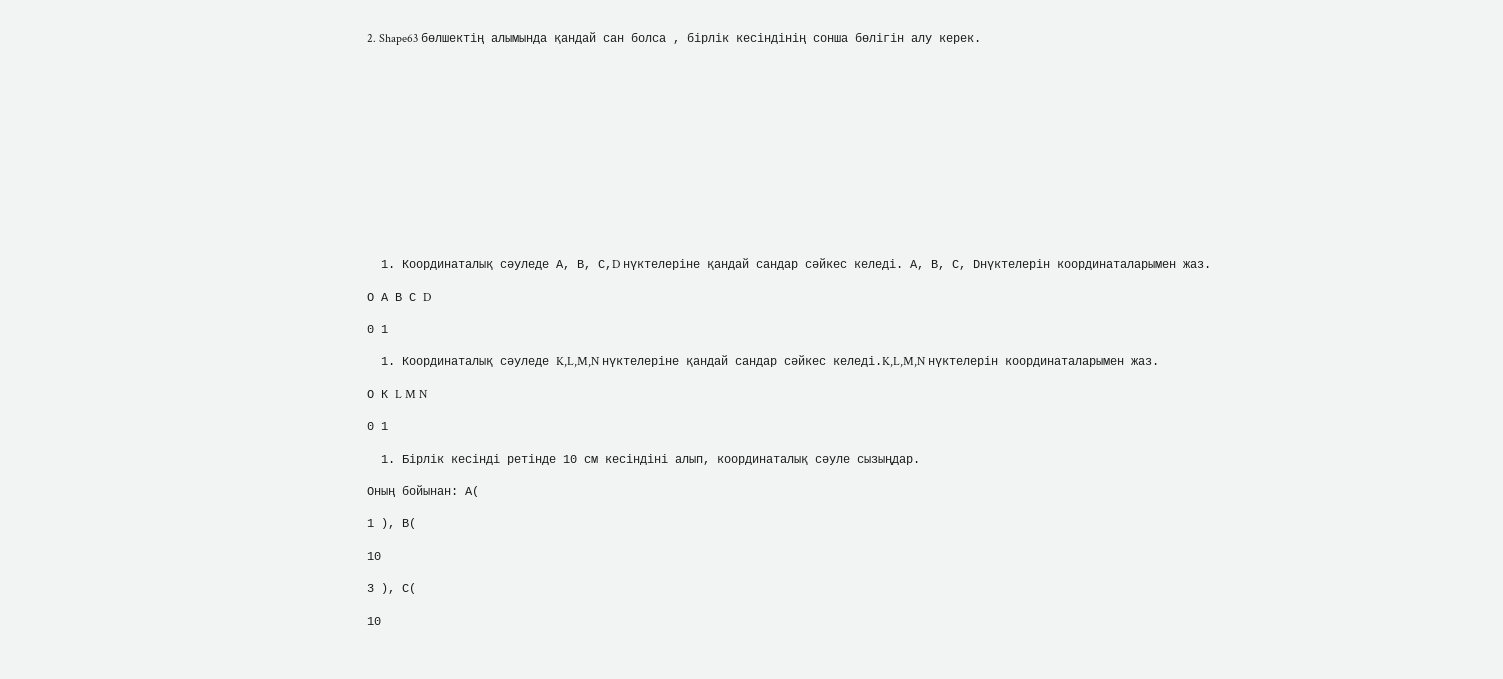2. Shape63 бөлшектің алымында қандай сан болса , бірлік кесіндінің сонша бөлігін алу керек.













  1. Координаталық сәуледе А, В, С,D нүктелеріне қандай сандар сәйкес келеді. А, В, С, Dнүктелерін координаталарымен жаз.

О А В С D

0 1

  1. Координаталық сәуледе K,L,M,N нүктелеріне қандай сандар сәйкес келеді.K,L,M,N нүктелерін координаталарымен жаз.

О К L M N

0 1

  1. Бірлік кесінді ретінде 10 см кесіндіні алып, координаталық сәуле сызыңдар.

Оның бойынан: А(

1 ), В(

10

3 ), С(

10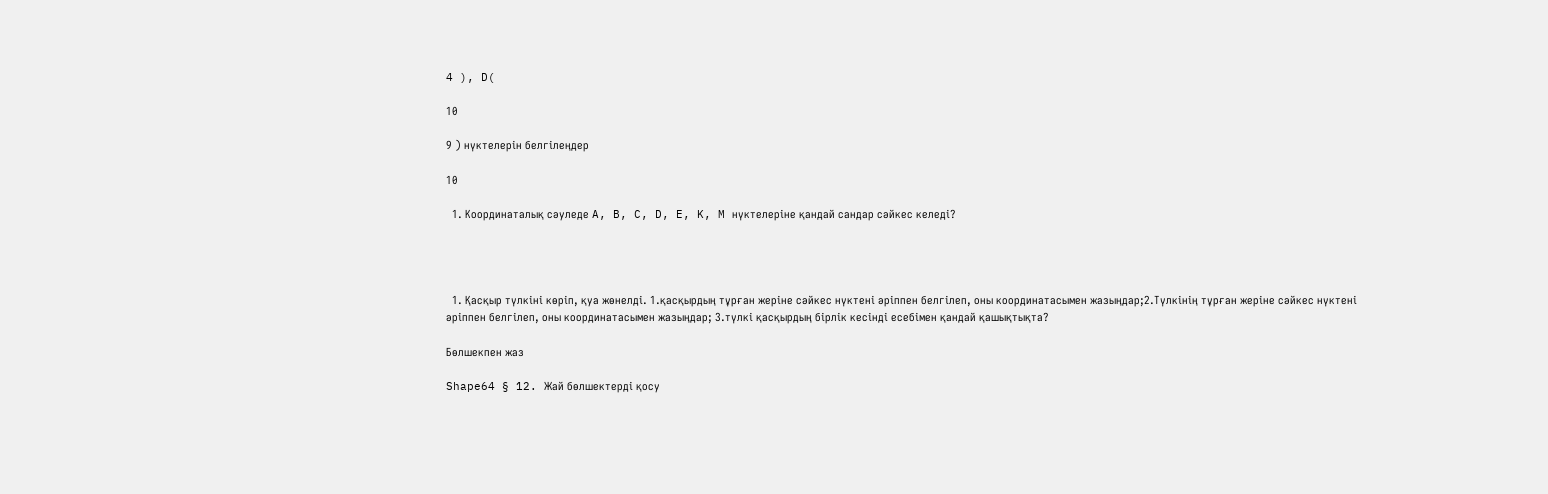4 ), D(

10

9 ) нүктелерін белгілеңдер

10

  1. Координаталық сәуледе A, B, C, D, E, K, M нүктелеріне қандай сандар сәйкес келеді?




  1. Қасқыр түлкіні көріп, қуа жөнелді. 1.қасқырдың тұрған жеріне сәйкес нүктені әріппен белгілеп, оны координатасымен жазыңдар;2.Түлкінің тұрған жеріне сәйкес нүктені әріппен белгілеп, оны координатасымен жазыңдар; 3.түлкі қасқырдың бірлік кесінді есебімен қандай қашықтықта?

Бөлшекпен жаз

Shape64 § 12. Жай бөлшектерді қосу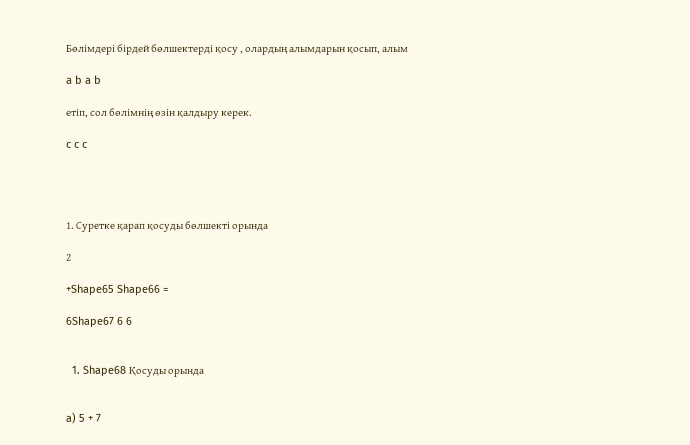Бөлімдері бірдей бөлшектерді қосу , олардың алымдарын қосып, алым

a b a b

етіп, сол бөлімнің өзін қалдыру керек.

c c c




1. Суретке қарап қосуды бөлшекті орында

2

+Shape65 Shape66 =

6Shape67 6 6


  1. Shape68 Қосуды орында


a) 5 + 7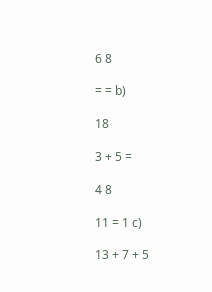6 8

= = b)

18

3 + 5 =

4 8

11 = 1 c)

13 + 7 + 5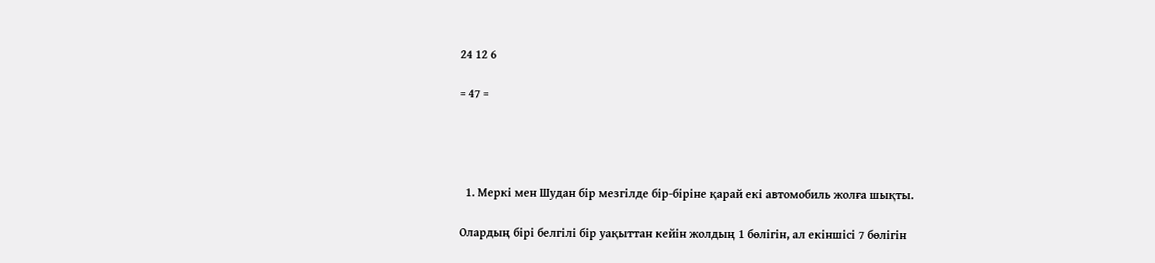24 12 6

= 47 =




  1. Меркі мен Шудан бір мезгілде бір-біріне қарай екі автомобиль жолға шықты.

Олардың бірі белгілі бір уақыттан кейін жолдың 1 бөлігін, ал екіншісі 7 бөлігін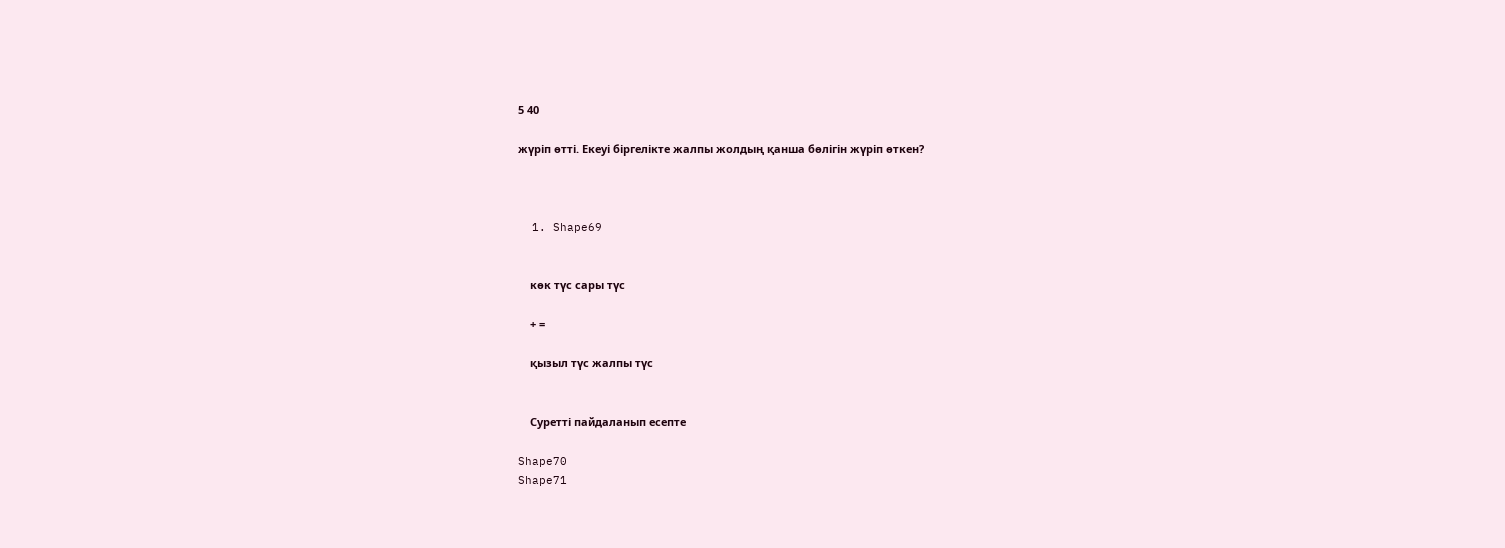5 40

жүріп өтті. Екеуі біргелікте жалпы жолдың қанша бөлігін жүріп өткен?



  1. Shape69


    көк түс сары түс

    + =

    қызыл түс жалпы түс


    Суретті пайдаланып есепте

Shape70
Shape71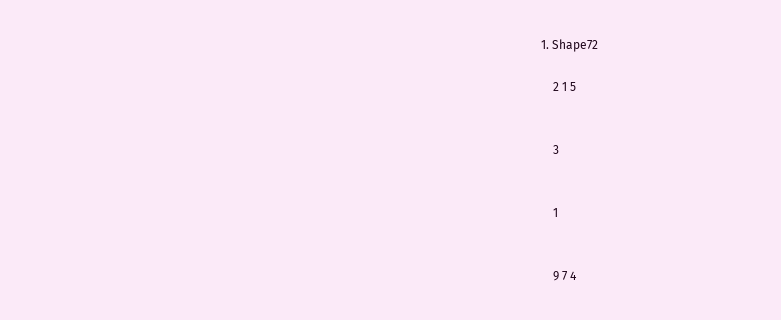1. Shape72

    2 1 5


    3


    1


    9 7 4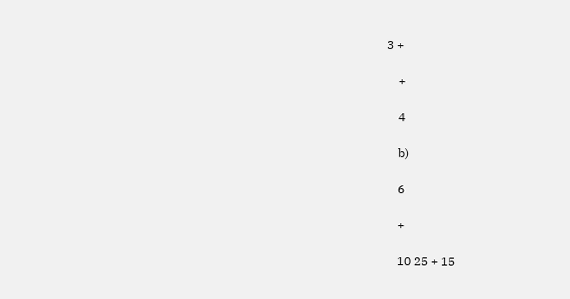3 +

    +

    4

    b)

    6

    +

    10 25 + 15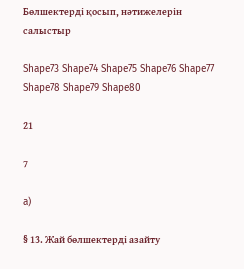Бөлшектерді қосып, нәтижелерін салыстыр

Shape73 Shape74 Shape75 Shape76 Shape77 Shape78 Shape79 Shape80

21

7

a)

§ 13. Жай бөлшектерді азайту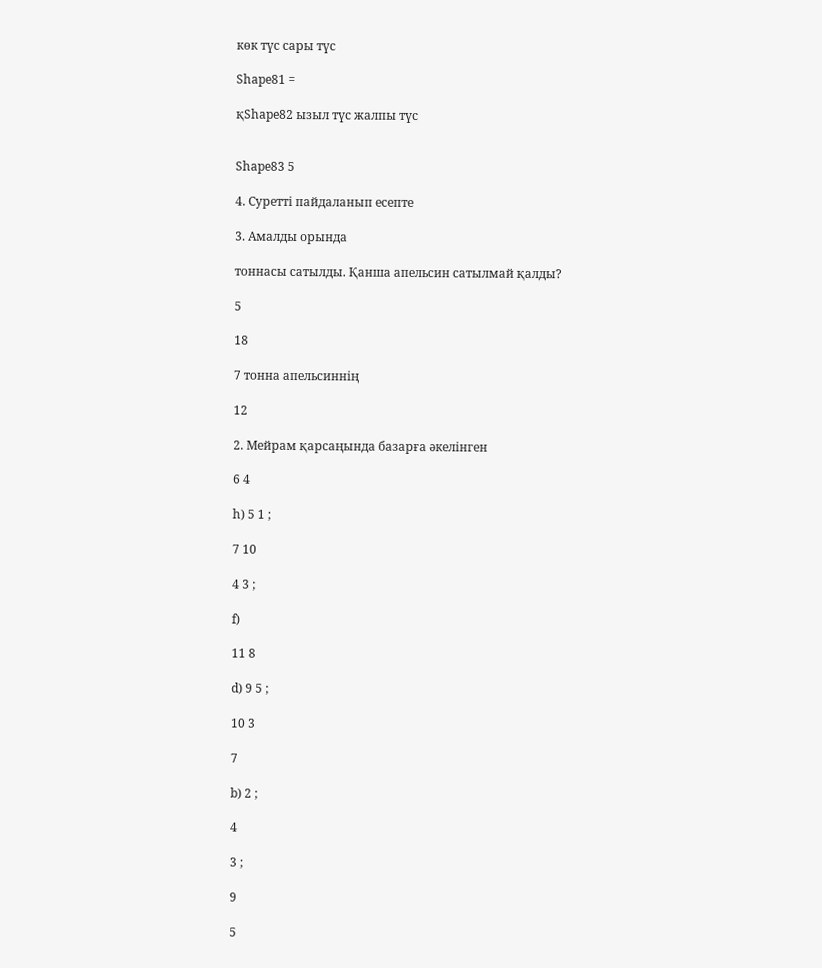көк түс сары түс

Shape81 =

қShape82 ызыл түс жалпы түс


Shape83 5

4. Суретті пайдаланып есепте

3. Амалды орында

тоннасы сатылды. Қанша апельсин сатылмай қалды?

5

18

7 тонна апельсиннің

12

2. Мейрам қарсаңында базарға әкелінген

6 4

h) 5 1 ;

7 10

4 3 ;

f)

11 8

d) 9 5 ;

10 3

7

b) 2 ;

4

3 ;

9

5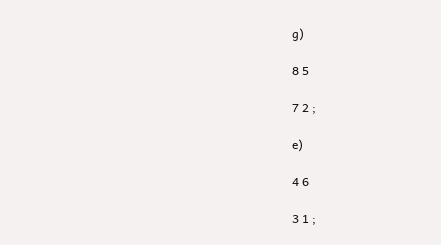g)

8 5

7 2 ;

e)

4 6

3 1 ;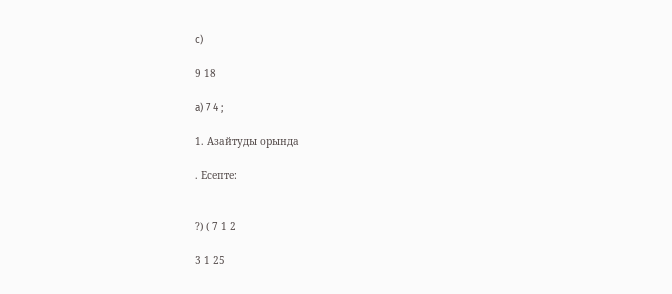c)

9 18

a) 7 4 ;

1. Азайтуды орында

. Есепте:


?) ( 7 1 2

3 1 25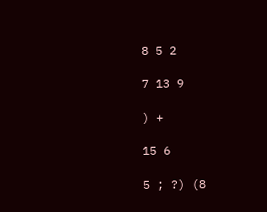8 5 2

7 13 9

) +

15 6

5 ; ?) (8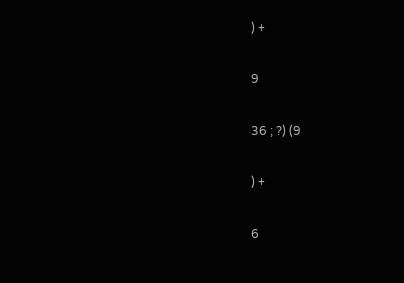) +

9

36 ; ?) (9

) +

6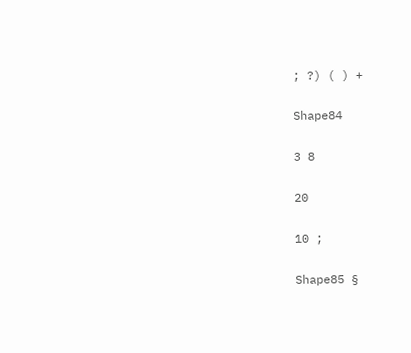; ?) ( ) +

Shape84

3 8

20

10 ;

Shape85 §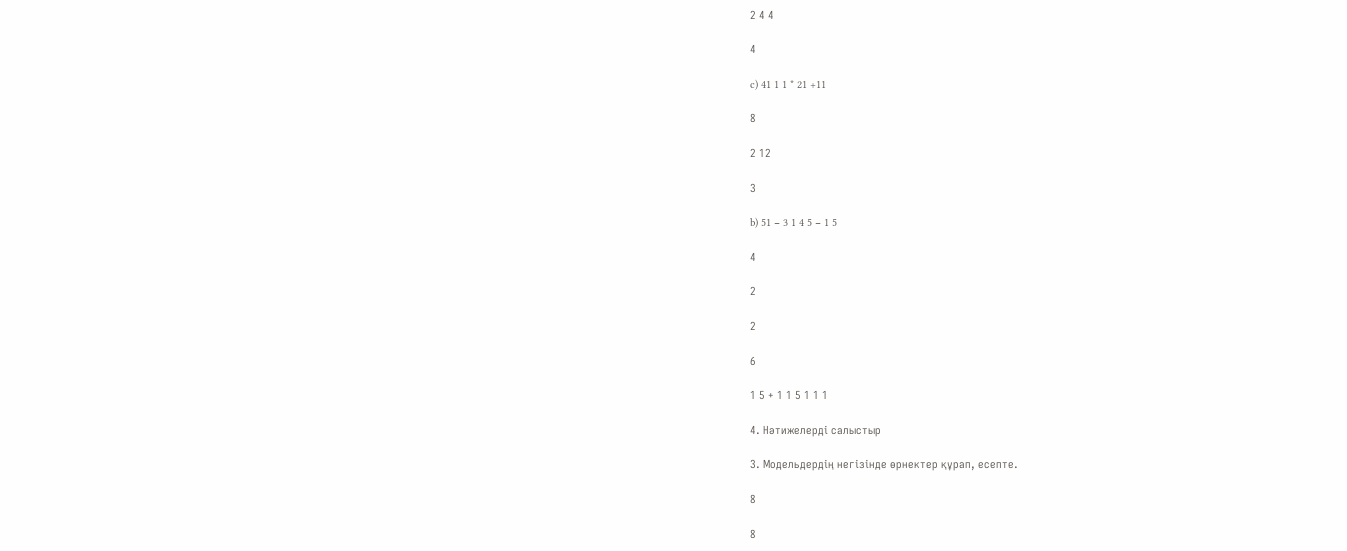2 4 4

4

c) 41 1 1 * 21 +11

8

2 12

3

b) 51 − 3 1 4 5 − 1 5

4

2

2

6

1 5 + 1 1 5 1 1 1

4. Нәтижелерді салыстыр

3. Модельдердің негізінде өрнектер құрап, есепте.

8

8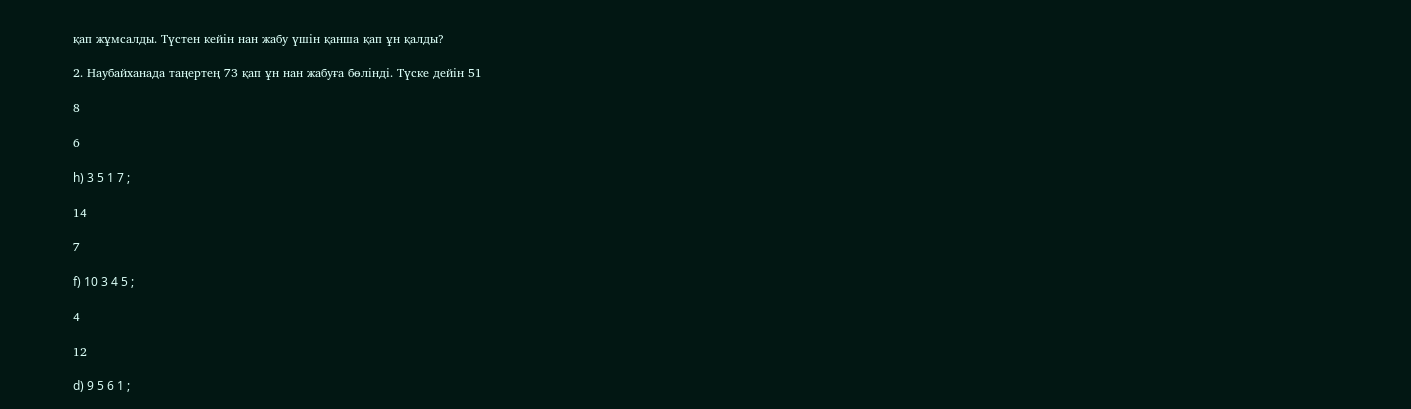қап жұмсалды. Түстен кейін нан жабу үшін қанша қап ұн қалды?

2. Наубайханада таңертең 73 қап ұн нан жабуға бөлінді. Түске дейін 51

8

6

h) 3 5 1 7 ;

14

7

f) 10 3 4 5 ;

4

12

d) 9 5 6 1 ;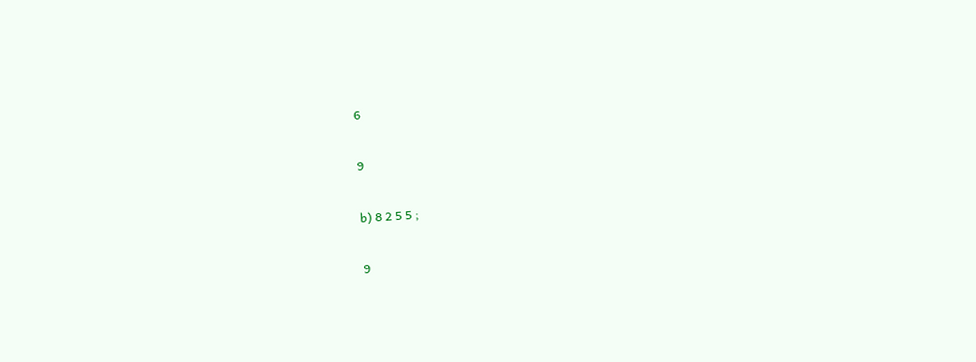6

9

b) 8 2 5 5 ;

9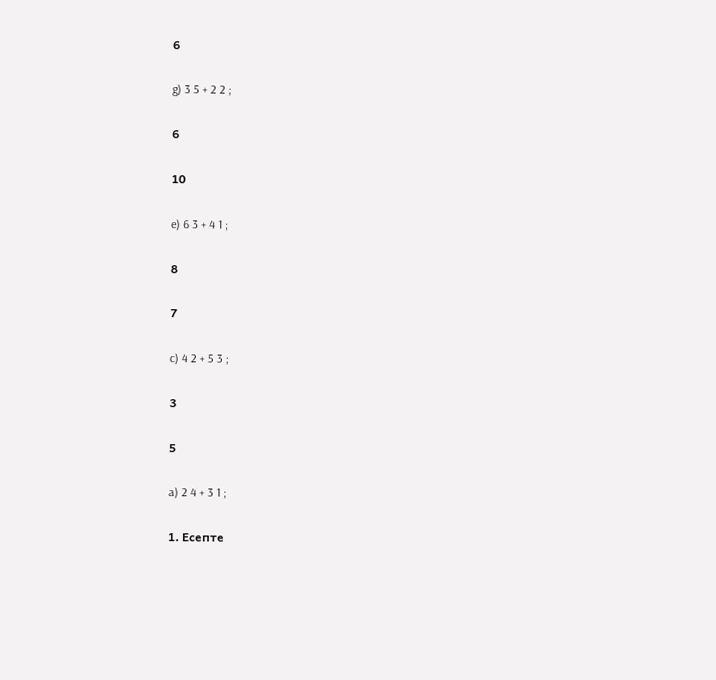6

g) 3 5 + 2 2 ;

6

10

e) 6 3 + 4 1 ;

8

7

c) 4 2 + 5 3 ;

3

5

a) 2 4 + 3 1 ;

1. Есепте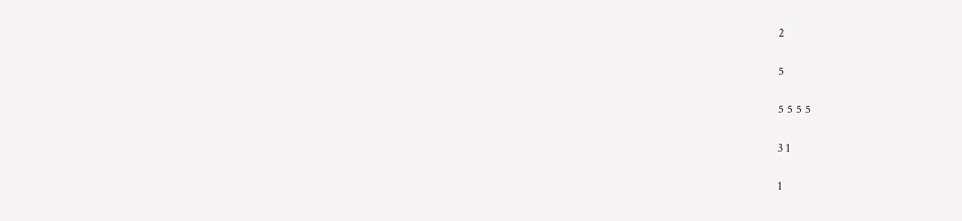2

5

5 5 5 5

3 1

1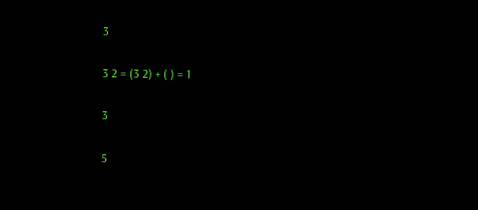3

3 2 = (3 2) + ( ) = 1

3

5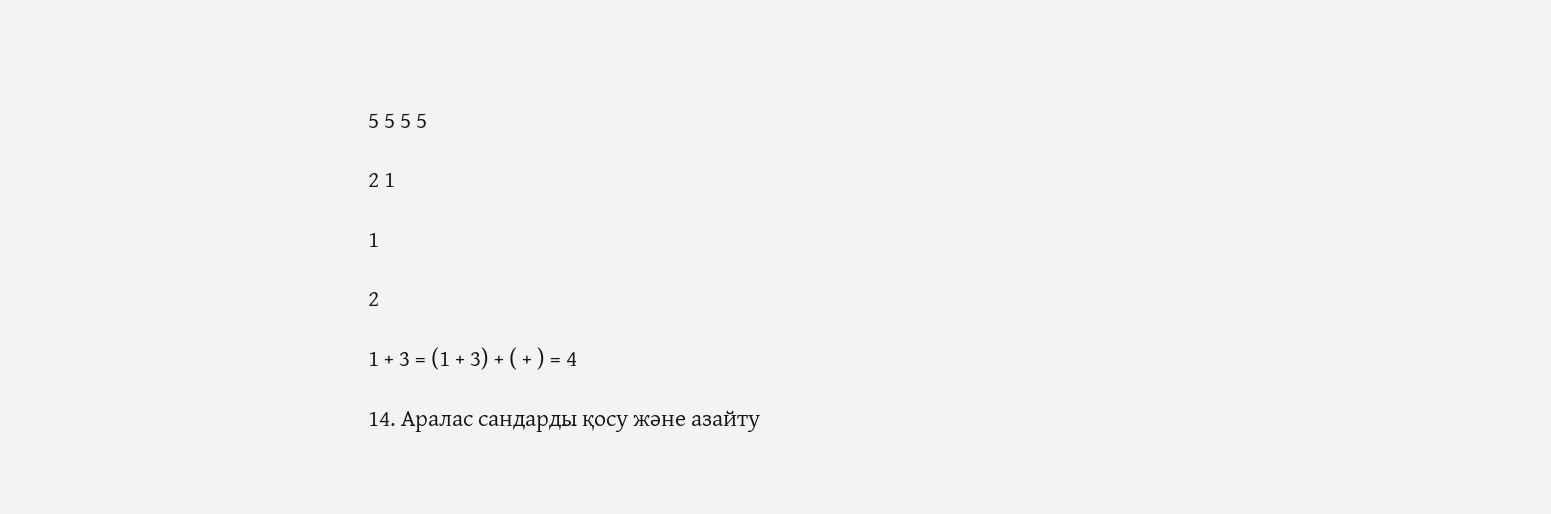5 5 5 5

2 1

1

2

1 + 3 = (1 + 3) + ( + ) = 4

14. Аралас сандарды қосу және азайту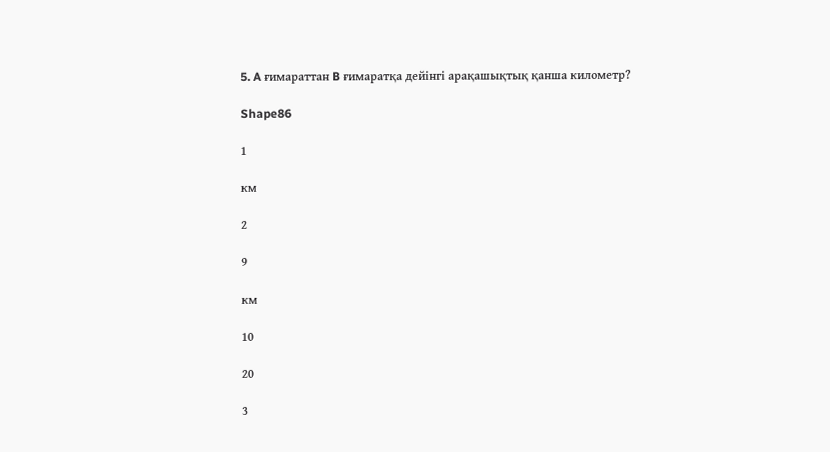5. A ғимараттан B ғимаратқа дейінгі арақашықтық қанша километр?

Shape86

1

км

2

9

км

10

20

3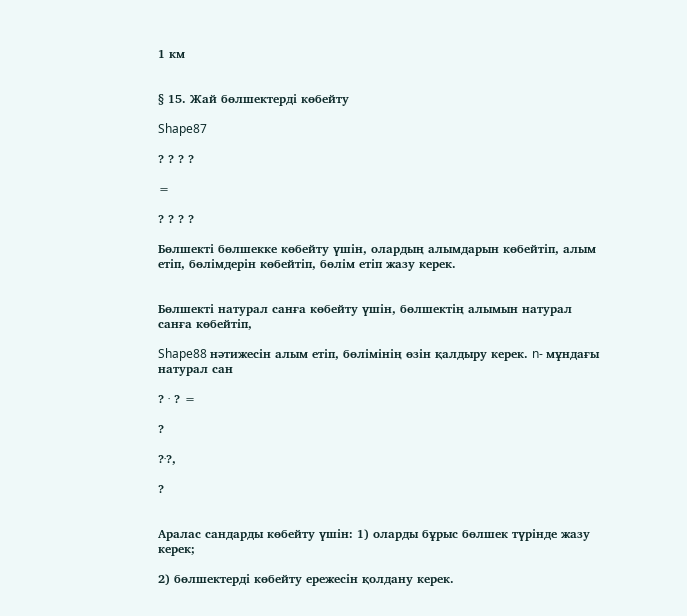1 км


§ 15. Жай бөлшектерді көбейту

Shape87

? ? ? ?

=

? ? ? ?

Бөлшекті бөлшекке көбейту үшін, олардың алымдарын көбейтіп, алым етіп, бөлімдерін көбейтіп, бөлім етіп жазу керек.


Бөлшекті натурал санға көбейту үшін, бөлшектің алымын натурал санға көбейтіп,

Shape88 нәтижесін алым етіп, бөлімінің өзін қалдыру керек. n- мұндағы натурал сан

? ∙ ? =

?

?∙?,

?


Аралас сандарды көбейту үшін: 1) оларды бұрыс бөлшек түрінде жазу керек;

2) бөлшектерді көбейту ережесін қолдану керек.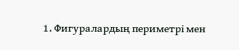1. Фигуралардың периметрі мен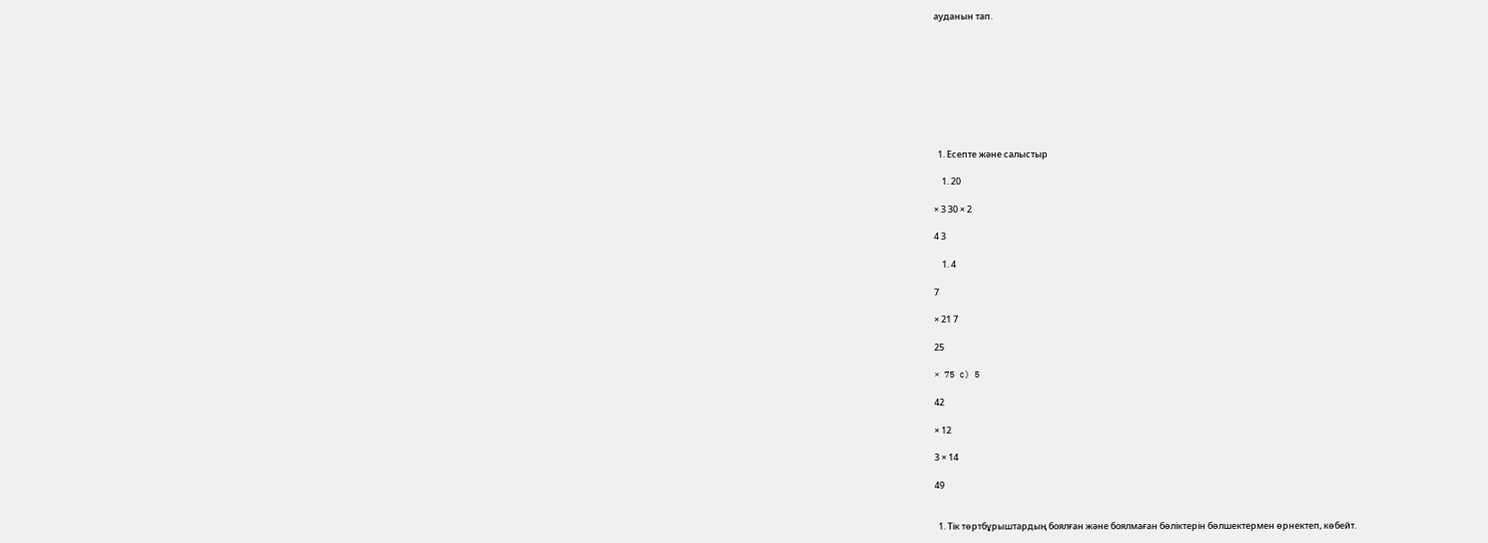ауданын тап.









  1. Есепте және салыстыр

    1. 20

× 3 30 × 2

4 3

    1. 4

7

× 21 7

25

× 75 c) 5

42

× 12

3 × 14

49


  1. Тік төртбұрыштардың боялған және боялмаған бөліктерін бөлшектермен өрнектеп, көбейт.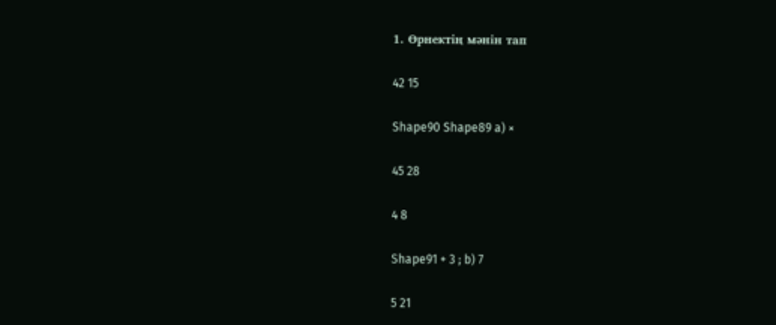1. Өрнектің мәнін тап

42 15

Shape90 Shape89 a) ×

45 28

4 8

Shape91 + 3 ; b) 7

5 21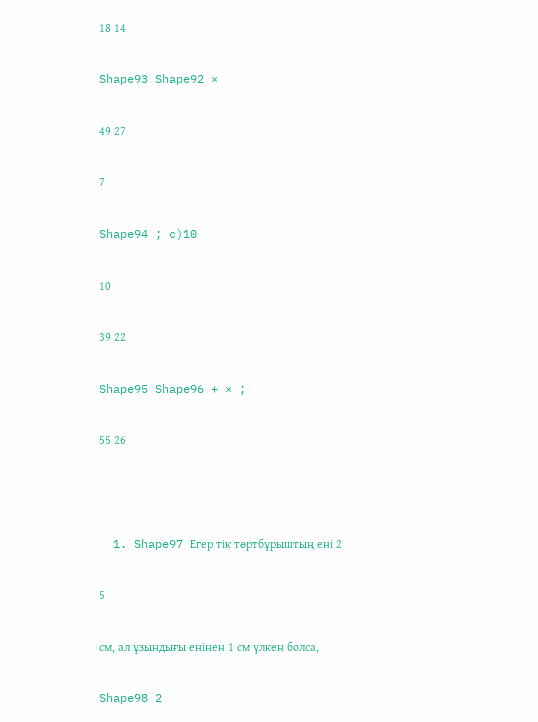18 14

Shape93 Shape92 ×

49 27

7

Shape94 ; c)10

10

39 22

Shape95 Shape96 + × ;

55 26



  1. Shape97 Егер тік төртбұрыштың ені 2

5

см, ал ұзындығы енінен 1 см үлкен болса,

Shape98 2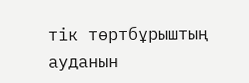тік төртбұрыштың ауданын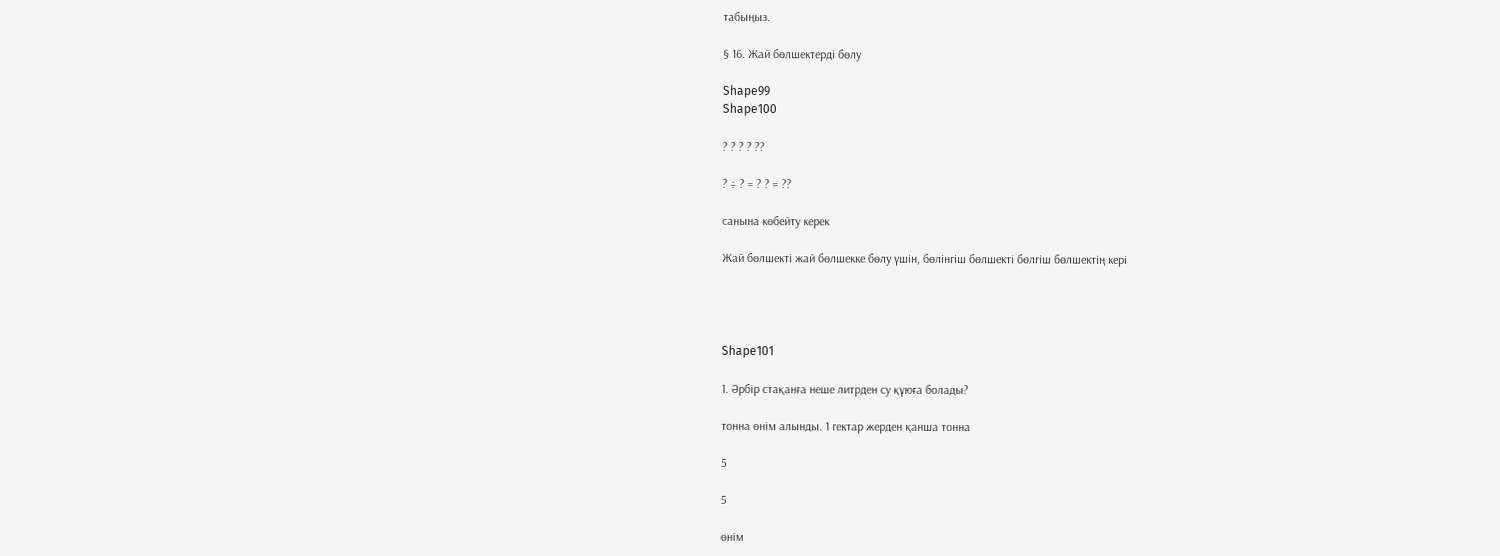табыңыз.

§ 16. Жай бөлшектерді бөлу

Shape99
Shape100

? ? ? ? ??

? ÷ ? = ? ? = ??

санына көбейту керек

Жай бөлшекті жай бөлшекке бөлу үшін, бөлінгіш бөлшекті бөлгіш бөлшектің кері




Shape101

1. Әрбір стақанға неше литрден су құюға болады?

тонна өнім алынды. 1 гектар жерден қанша тонна

5

5

өнім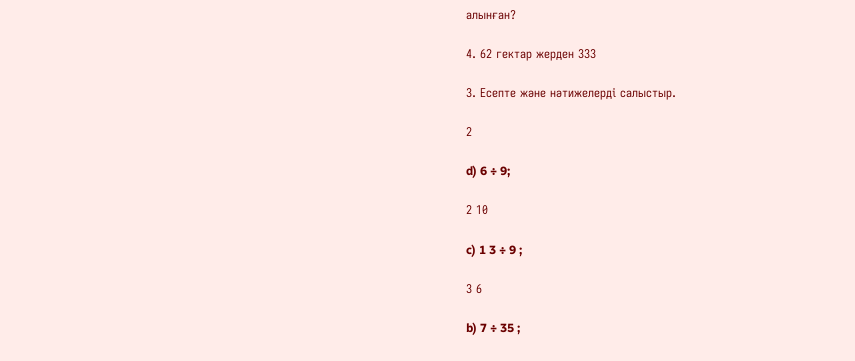алынған?

4. 62 гектар жерден 333

3. Есепте және нәтижелерді салыстыр.

2

d) 6 ÷ 9;

2 10

c) 1 3 ÷ 9 ;

3 6

b) 7 ÷ 35 ;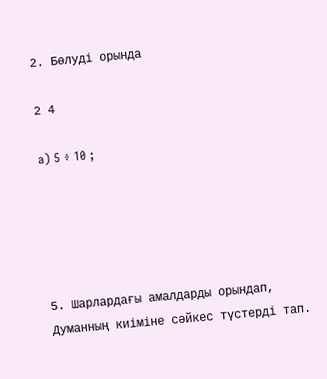2. Бөлуді орында

2 4

a) 5 ÷ 10 ;





5. Шарлардағы амалдарды орындап, Думанның киіміне сәйкес түстерді тап.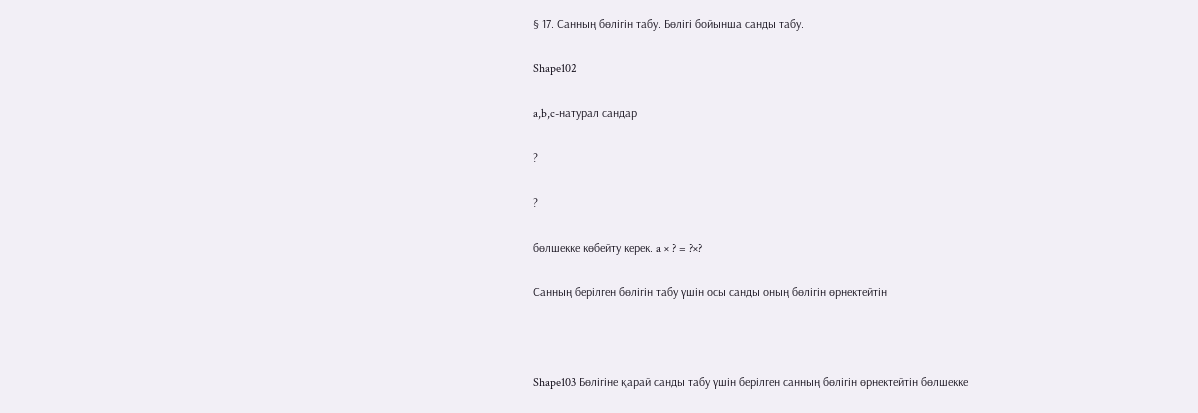§ 17. Санның бөлігін табу. Бөлігі бойынша санды табу.

Shape102

a,b,c-натурал сандар

?

?

бөлшекке көбейту керек. a × ? = ?×?

Санның берілген бөлігін табу үшін осы санды оның бөлігін өрнектейтін



Shape103 Бөлігіне қарай санды табу үшін берілген санның бөлігін өрнектейтін бөлшекке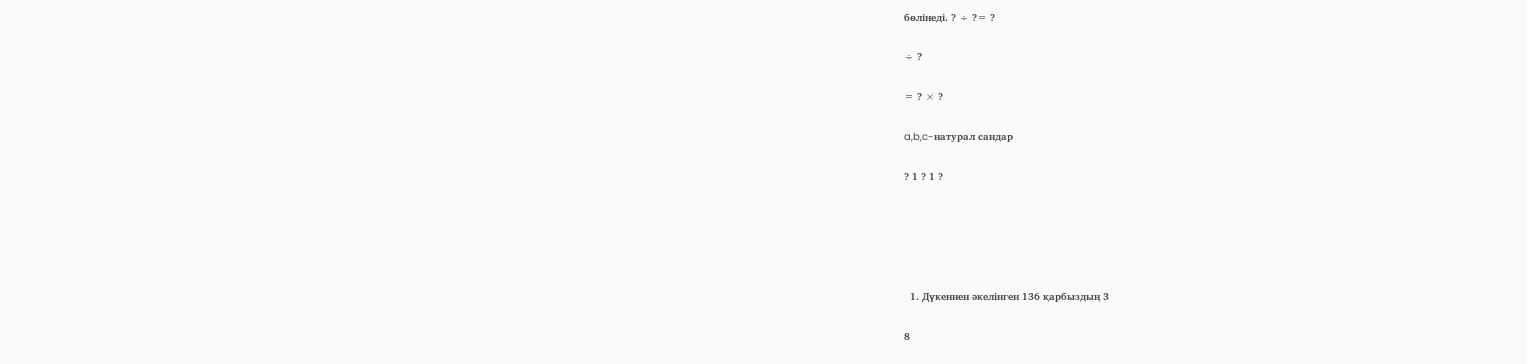бөлінеді. ? ÷ ?= ?

÷ ?

= ? × ?

a,b,c-натурал сандар

? 1 ? 1 ?





  1. Дүкеннен әкелінген 136 қарбыздың 3

8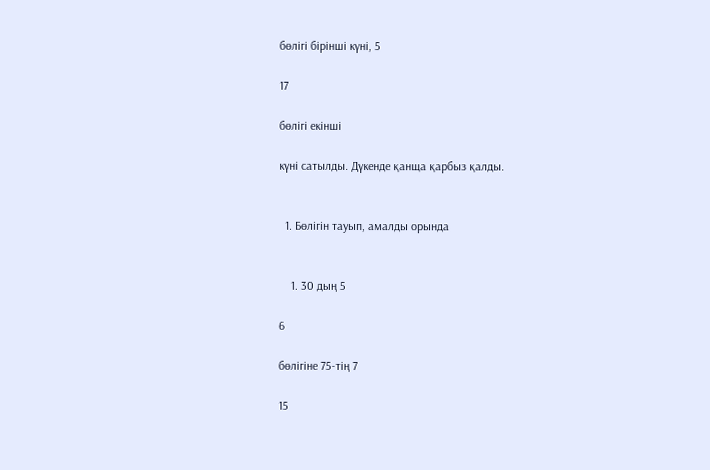бөлігі бірінші күні, 5

17

бөлігі екінші

күні сатылды. Дүкенде қанща қарбыз қалды.


  1. Бөлігін тауып, амалды орында


    1. 30 дың 5

6

бөлігіне 75-тің 7

15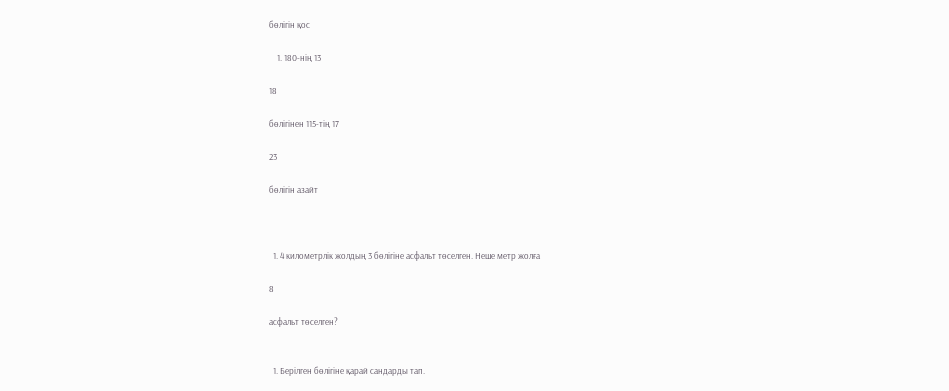бөлігін қос

    1. 180-нің 13

18

бөлігінен 115-тің 17

23

бөлігін азайт



  1. 4 километрлік жолдың 3 бөлігіне асфальт төселген. Неше метр жолға

8

асфальт төселген?


  1. Берілген бөлігіне қарай сандарды тап.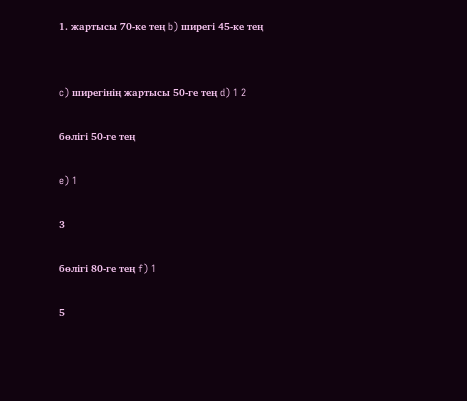1. жартысы 70-ке тең b) ширегі 45-ке тең


c) ширегінің жартысы 50-ге тең d) 1 2

бөлігі 50-ге тең

e) 1

3

бөлігі 80-ге тең f) 1

5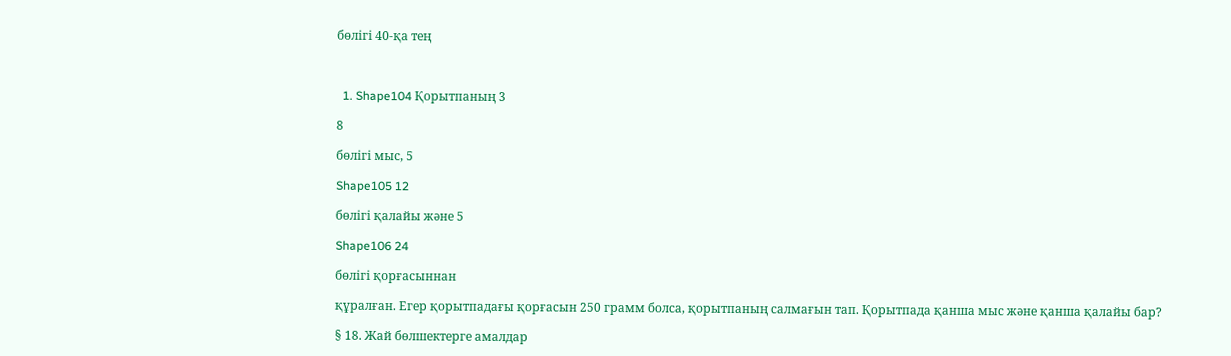бөлігі 40-қа тең



  1. Shape104 Қорытпаның 3

8

бөлігі мыс, 5

Shape105 12

бөлігі қалайы және 5

Shape106 24

бөлігі қорғасыннан

құралған. Егер қорытпадағы қорғасын 250 грамм болса, қорытпаның салмағын тап. Қорытпада қанша мыс және қанша қалайы бар?

§ 18. Жай бөлшектерге амалдар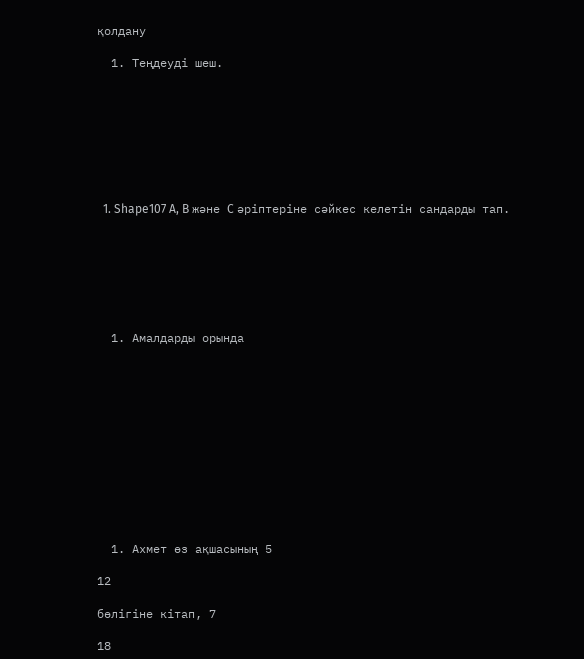қолдану

  1. Теңдеуді шеш.








  1. Shape107 A, B және C әріптеріне сәйкес келетін сандарды тап.







  1. Амалдарды орында












  1. Ахмет өз ақшасының 5

12

бөлігіне кітап, 7

18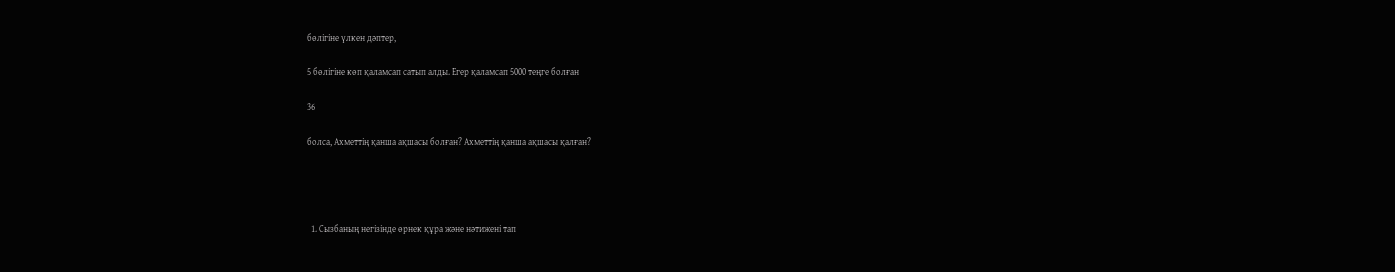бөлігіне үлкен дәптер,

5 бөлігіне көп қаламсап сатып алды. Егер қаламсап 5000 теңге болған

36

болса, Ахметтің қанша ақшасы болған? Ахметтің қанша ақшасы қалған?




  1. Сызбаның негізінде өрнек құра және нәтижені тап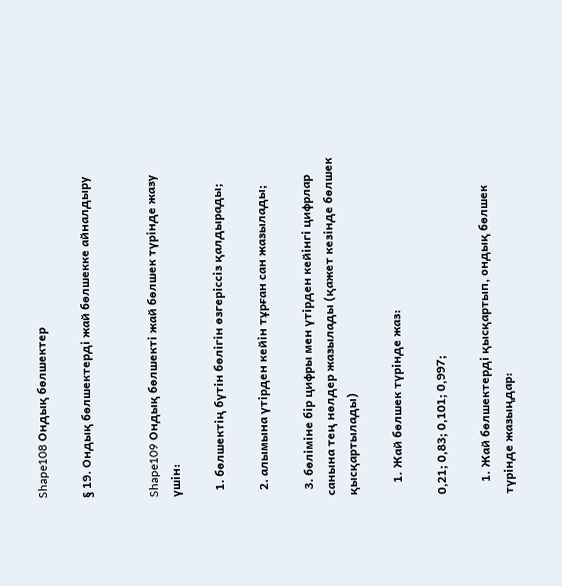Shape108 Ондық бөлшектер

§ 19. Ондық бөлшектерді жай бөлшекке айналдыру


Shape109 Ондық бөлшекті жай бөлшек түрінде жазу үшін:

  1. бөлшектің бүтін бөлігін өзгеріссіз қалдырады;

  2. алымына үтірден кейін тұрған сан жазылады;

  3. бөліміне бір цифры мен үтірден кейінгі цифрлар санына тең нөлдер жазылады (қажет кезінде бөлшек қысқартылады)

    1. Жай бөлшек түрінде жаз:

0,21; 0,83; 0,101; 0,997;

    1. Жай бөлшектерді қысқартып, ондық бөлшек түрінде жазыңдар: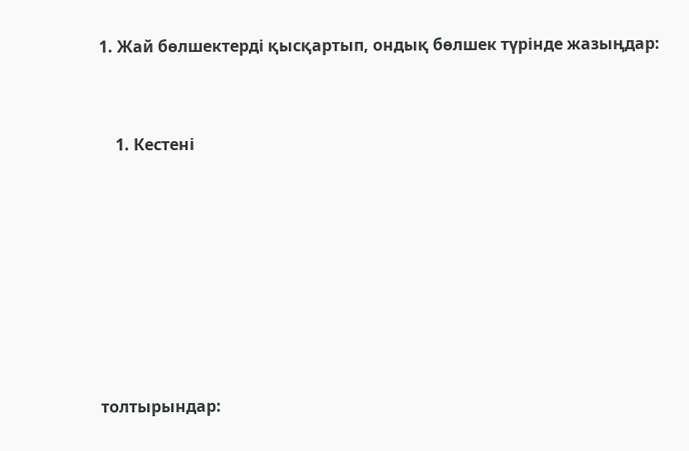1. Жай бөлшектерді қысқартып, ондық бөлшек түрінде жазыңдар:


    1. Кестені







толтырындар: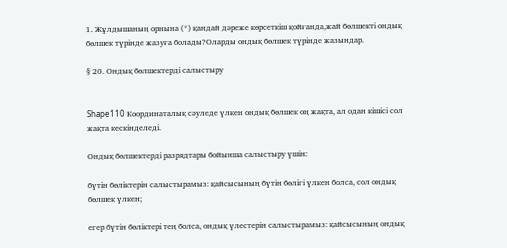1. Жұлдышаның орнына (*) қандай дәреже көрсеткіш қойғанда,жай бөлшекті ондық бөлшек түрінде жазуға болады?Оларды ондық бөлшек түрінде жазындар.

§ 20. Ондық бөлшектерді салыстыру


Shape110 Координаталық сәуледе үлкен ондық бөлшек оң жақта, ал одан кішісі сол жақта кескінделеді.

Ондық бөлшектерді разрядтары бойынша салыстыру үшін:

бүтін бөліктерін салыстырамыз: қайсысының бүтін бөлігі үлкен болса, сол ондық бөлшек үлкен;

егер бүтін бөліктері тең болса, ондық үлестерін салыстырамыз: қайсысының ондық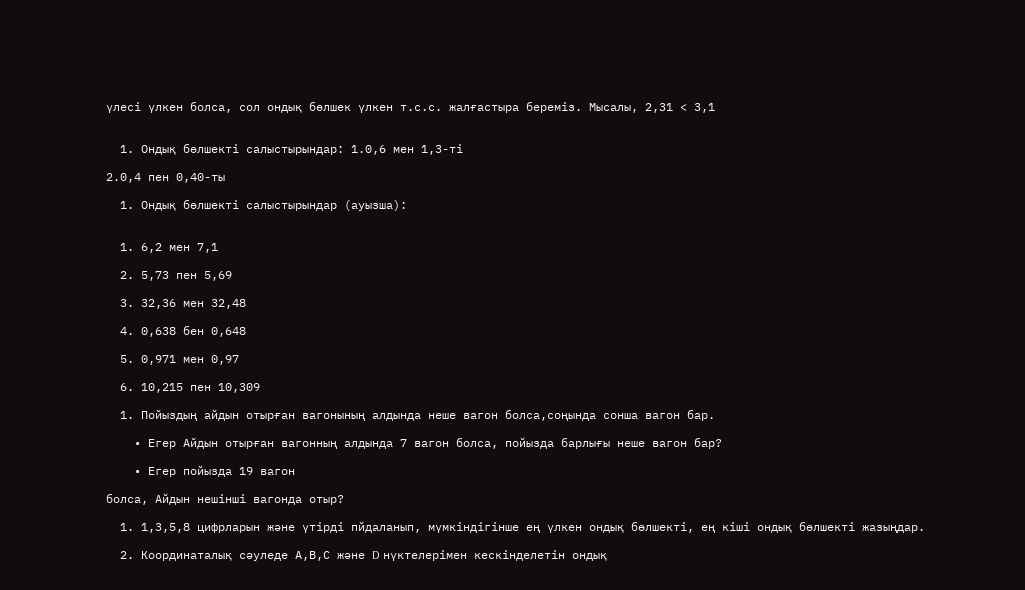үлесі үлкен болса, сол ондық бөлшек үлкен т.с.с. жалғастыра береміз. Мысалы, 2,31 < 3,1


  1. Ондық бөлшекті салыстырындар: 1.0,6 мен 1,3-ті

2.0,4 пен 0,40-ты

  1. Ондық бөлшекті салыстырындар (ауызша):


  1. 6,2 мен 7,1

  2. 5,73 пен 5,69

  3. 32,36 мен 32,48

  4. 0,638 бен 0,648

  5. 0,971 мен 0,97

  6. 10,215 пен 10,309

  1. Пойыздың айдын отырған вагонының алдында неше вагон болса,соңында сонша вагон бар.

    • Егер Айдын отырған вагонның алдында 7 вагон болса, пойызда барлығы неше вагон бар?

    • Егер пойызда 19 вагон

болса, Айдын нешінші вагонда отыр?

  1. 1,3,5,8 цифрларын және үтірді пйдаланып, мүмкіндігінше ең үлкен ондық бөлшекті, ең кіші ондық бөлшекті жазыңдар.

  2. Координаталық сәуледе А,В,С және D нүктелерімен кескінделетін ондық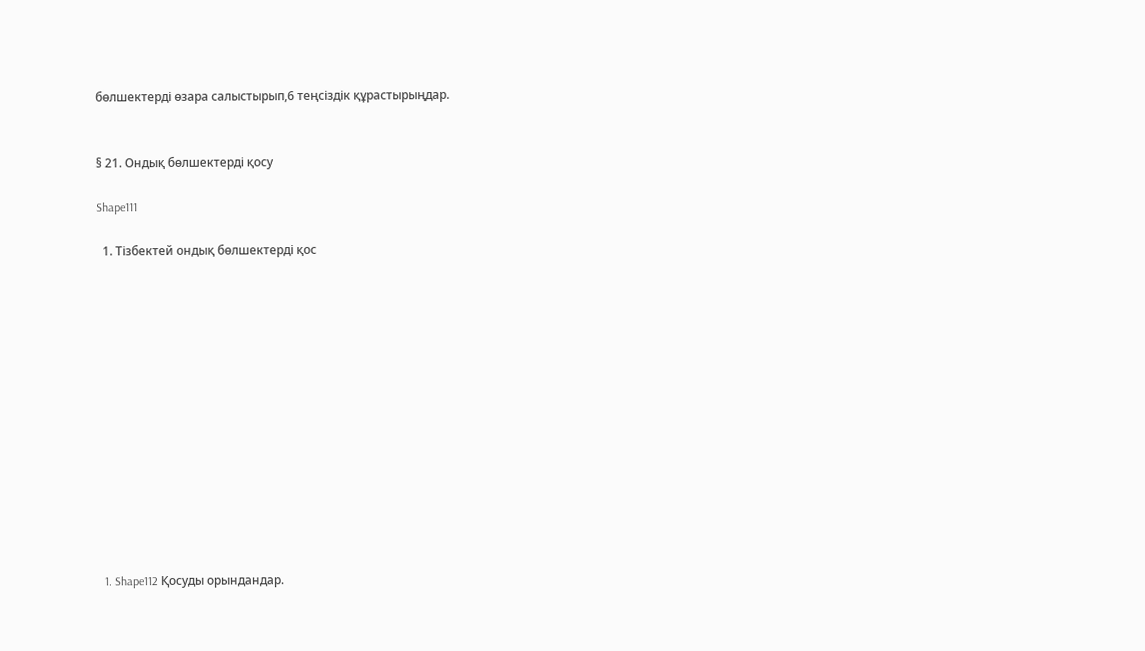бөлшектерді өзара салыстырып,6 теңсіздік құрастырыңдар.


§ 21. Ондық бөлшектерді қосу

Shape111

  1. Тізбектей ондық бөлшектерді қос














  1. Shape112 Қосуды орындандар.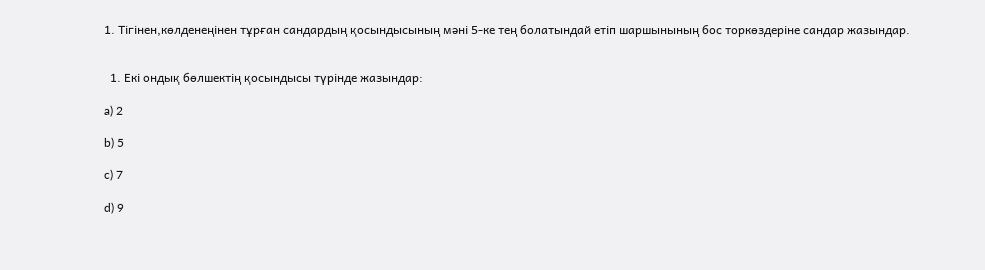1. Тігінен,көлденеңінен тұрған сандардың қосындысының мәні 5-ке тең болатындай етіп шаршынының бос торкөздеріне сандар жазындар.


  1. Екі ондық бөлшектің қосындысы түрінде жазындар:

a) 2

b) 5

c) 7

d) 9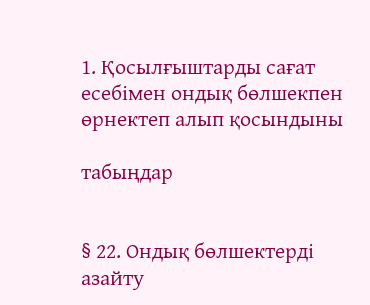1. Қосылғыштарды сағат есебімен ондық бөлшекпен өрнектеп алып қосындыны

табыңдар


§ 22. Ондық бөлшектерді азайту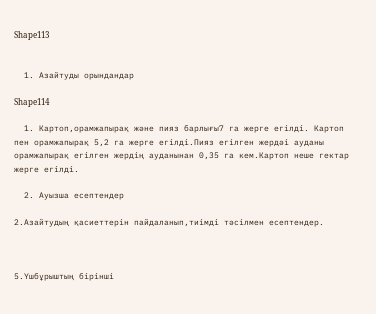Shape113


  1. Азайтуды орындандар

Shape114

  1. Картоп,орамжапырақ және пияз барлығы7 га жерге егілді. Картоп пен орамжапырақ 5,2 га жерге егілді.Пияз егілген жердәі ауданы орамжапырақ егілген жердің ауданынан 0,35 га кем.Картоп неше гектар жерге егілді.

  2. Ауызша есептендер

2.Азайтудың қасиеттерін пайдаланып,тиімді тәсілмен есептендер.



5.Үшбұрыштың бірінші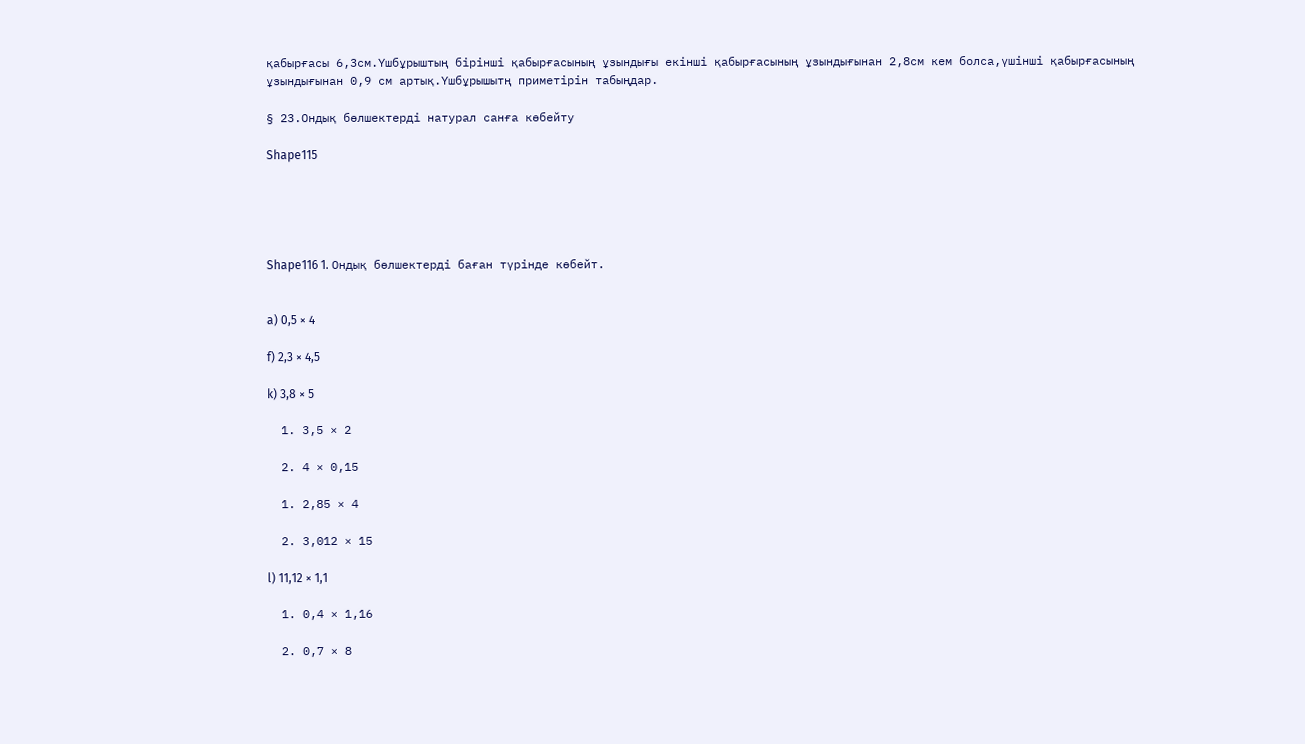қабырғасы 6,3см.Үшбұрыштың бірінші қабырғасының ұзындығы екінші қабырғасының ұзындығынан 2,8см кем болса,үшінші қабырғасының ұзындығынан 0,9 см артық.Үшбұрышытң приметірін табыңдар.

§ 23.Ондық бөлшектерді натурал санға көбейту

Shape115





Shape116 1. Ондық бөлшектерді баған түрінде көбейт.


a) 0,5 × 4

f) 2,3 × 4,5

k) 3,8 × 5

  1. 3,5 × 2

  2. 4 × 0,15

  1. 2,85 × 4

  2. 3,012 × 15

l) 11,12 × 1,1

  1. 0,4 × 1,16

  2. 0,7 × 8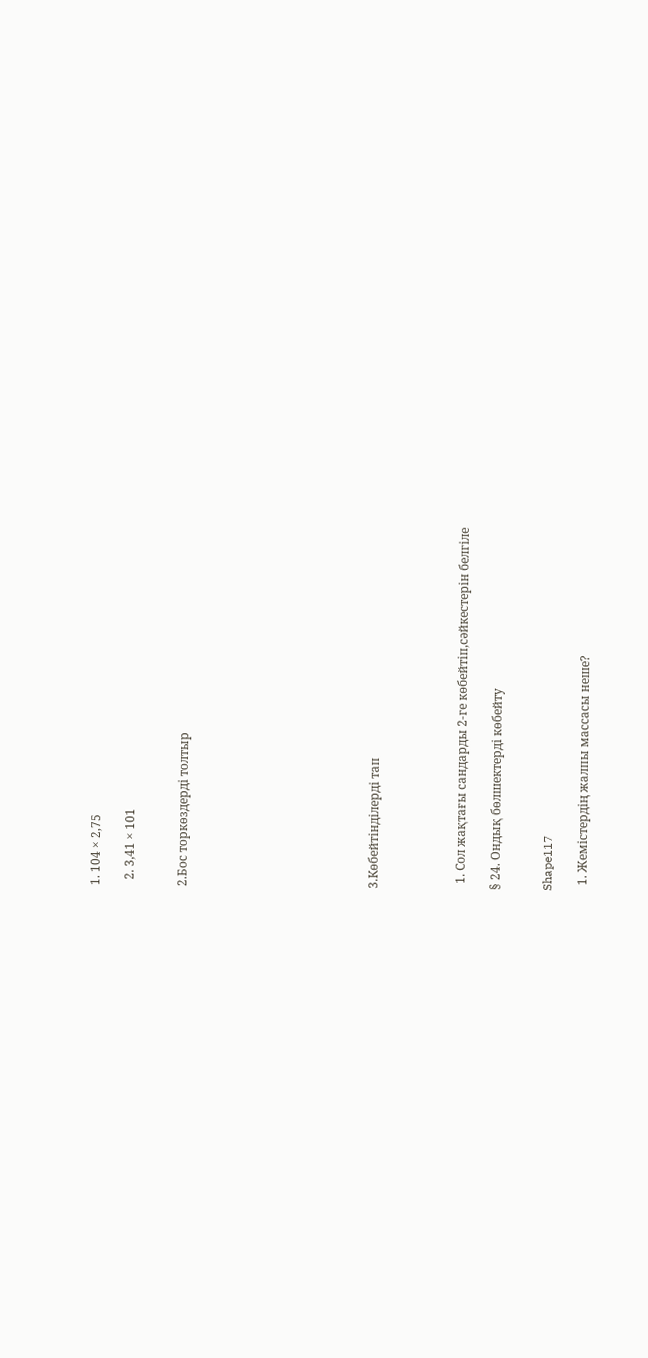1. 104 × 2,75

  2. 3,41 × 101


2.Бос торкөздерді толтыр










3.Көбейтінділерді тап




  1. Сол жақтағы сандарды 2-ге көбейтіп,сәйкестерін белгіле

§ 24. Ондық бөлшектерді көбейту


Shape117

  1. Жемістердің жалпы массасы неше?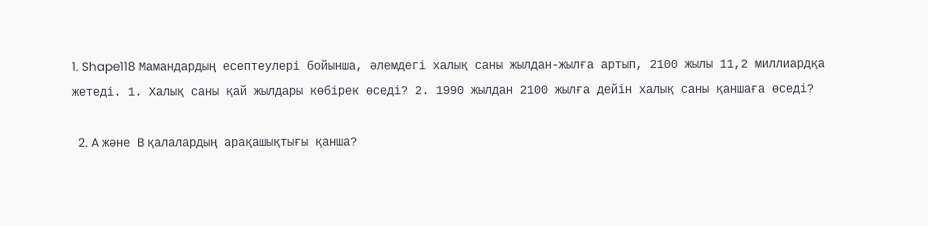1. Shape118 Мамандардың есептеулері бойынша, әлемдегі халық саны жылдан-жылға артып, 2100 жылы 11,2 миллиардқа жетеді. 1. Халық саны қай жылдары көбірек өседі? 2. 1990 жылдан 2100 жылға дейін халық саны қаншаға өседі?

  2. A және B қалалардың арақашықтығы қанша?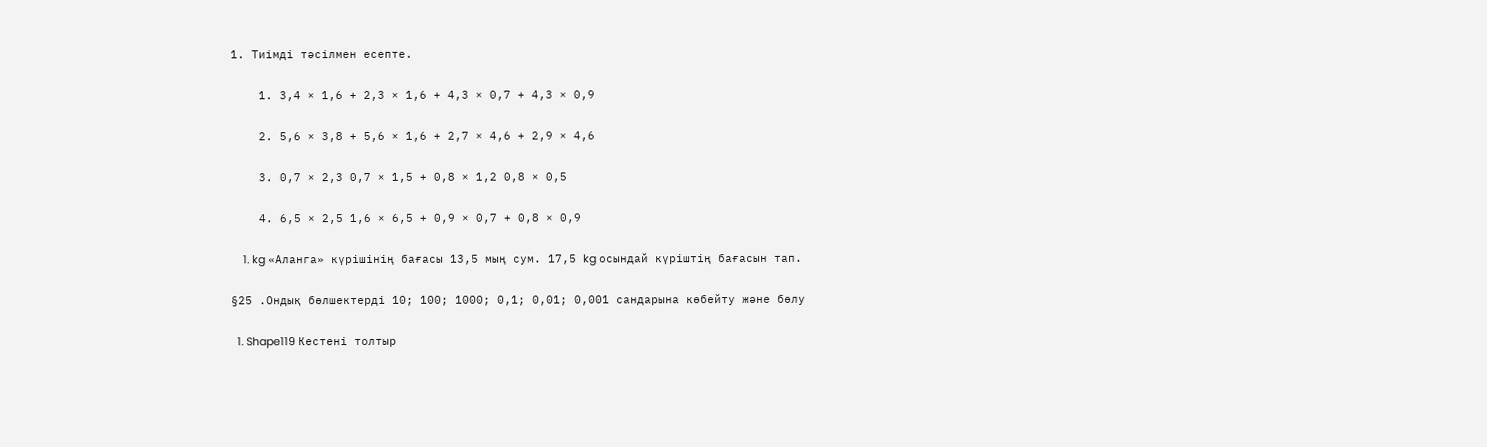1. Тиімді тәсілмен есепте.

    1. 3,4 × 1,6 + 2,3 × 1,6 + 4,3 × 0,7 + 4,3 × 0,9

    2. 5,6 × 3,8 + 5,6 × 1,6 + 2,7 × 4,6 + 2,9 × 4,6

    3. 0,7 × 2,3 0,7 × 1,5 + 0,8 × 1,2 0,8 × 0,5

    4. 6,5 × 2,5 1,6 × 6,5 + 0,9 × 0,7 + 0,8 × 0,9

    1. kg «Аланга» күрішінің бағасы 13,5 мың сум. 17,5 kg осындай күріштің бағасын тап.

§25 .Ондық бөлшектерді 10; 100; 1000; 0,1; 0,01; 0,001 сандарына көбейту және бөлу

  1. Shape119 Кестені толтыр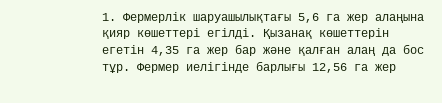1. Фермерлік шаруашылықтағы 5,6 га жер алаңына қияр көшеттері егілді. Қызанақ көшеттерін егетін 4,35 га жер бар және қалған алаң да бос тұр. Фермер иелігінде барлығы 12,56 га жер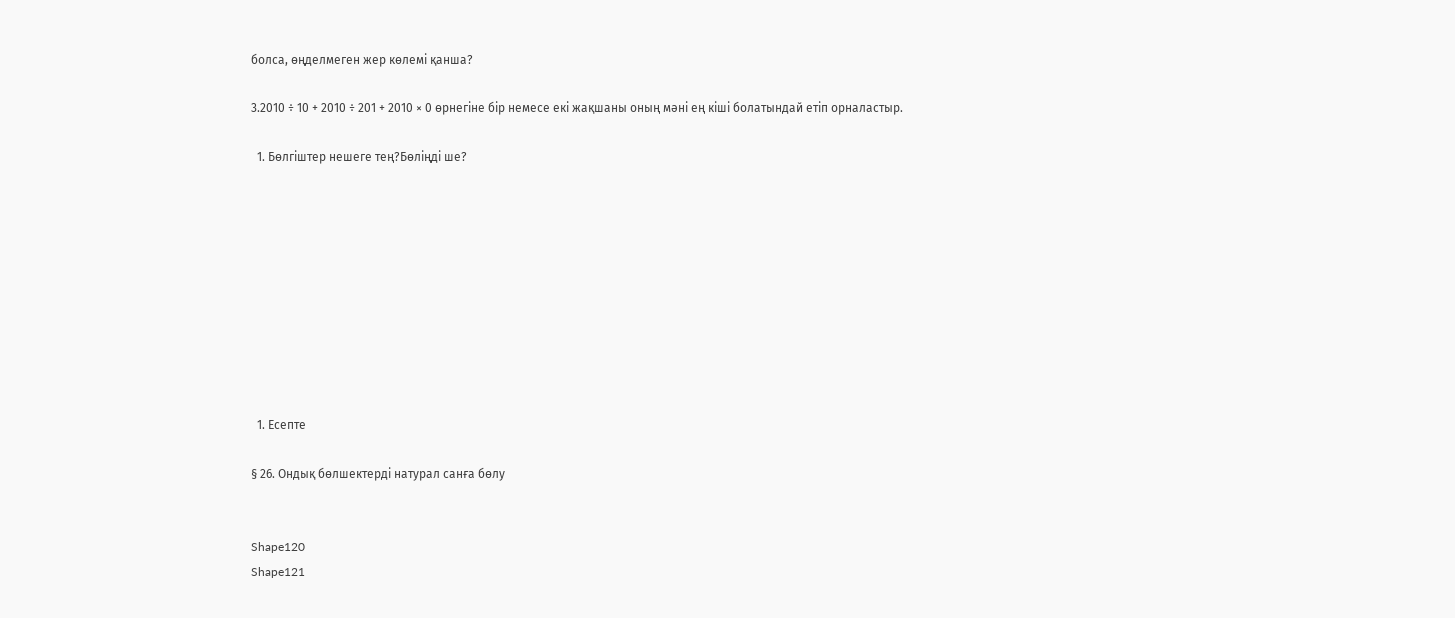болса, өңделмеген жер көлемі қанша?

3.2010 ÷ 10 + 2010 ÷ 201 + 2010 × 0 өрнегіне бір немесе екі жақшаны оның мәні ең кіші болатындай етіп орналастыр.

  1. Бөлгіштер нешеге тең?Бөліңді ше?










  1. Есепте

§ 26. Ондық бөлшектерді натурал санға бөлу


Shape120
Shape121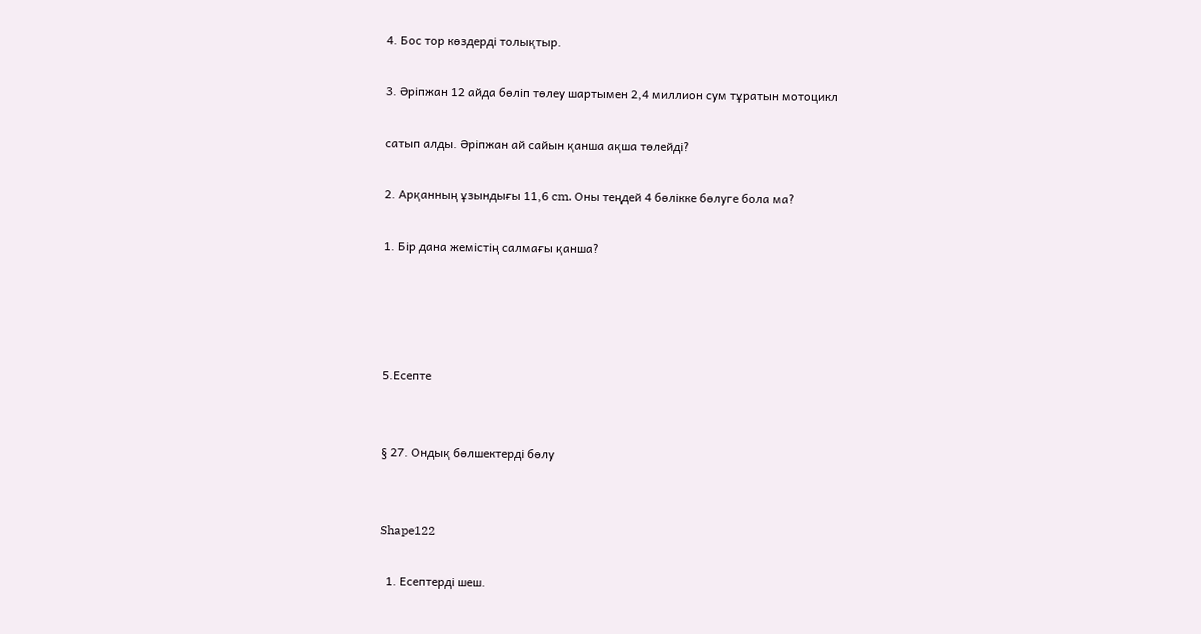4. Бос тор көздерді толықтыр.

3. Әріпжан 12 айда бөліп төлеу шартымен 2,4 миллион сум тұратын мотоцикл

сатып алды. Әріпжан ай сайын қанша ақша төлейді?

2. Арқанның ұзындығы 11,6 cm. Оны теңдей 4 бөлікке бөлуге бола ма?

1. Бір дана жемістің салмағы қанша?




5.Есепте


§ 27. Ондық бөлшектерді бөлу


Shape122

  1. Есептерді шеш.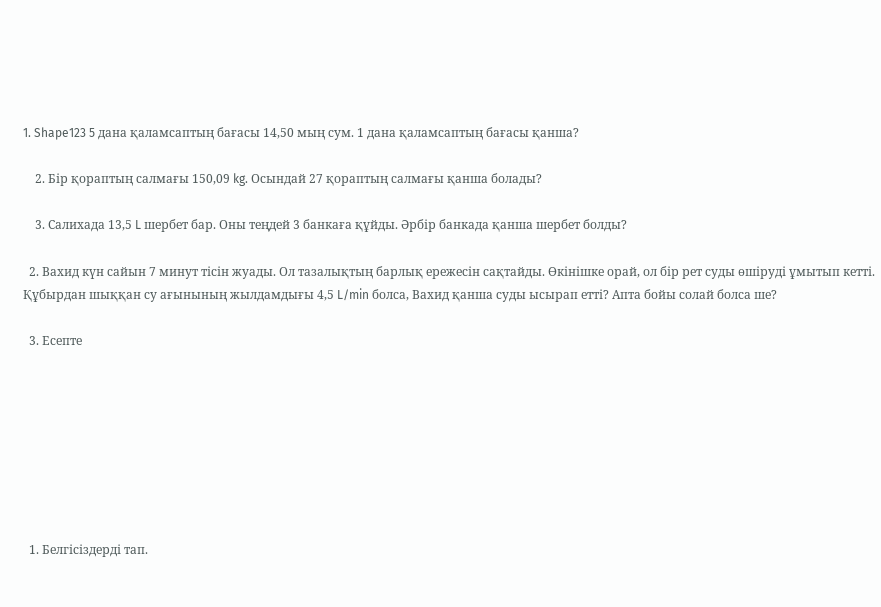1. Shape123 5 дана қаламсаптың бағасы 14,50 мың сум. 1 дана қаламсаптың бағасы қанша?

    2. Бір қораптың салмағы 150,09 kg. Осындай 27 қораптың салмағы қанша болады?

    3. Салихада 13,5 L шербет бар. Оны теңдей 3 банкаға құйды. Әрбір банкада қанша шербет болды?

  2. Вахид күн сайын 7 минут тісін жуады. Ол тазалықтың барлық ережесін сақтайды. Өкінішке орай, ол бір рет суды өшіруді ұмытып кетті. Құбырдан шыққан су ағынының жылдамдығы 4,5 L/min болса, Вахид қанша суды ысырап етті? Апта бойы солай болса ше?

  3. Есепте








  1. Белгісіздерді тап.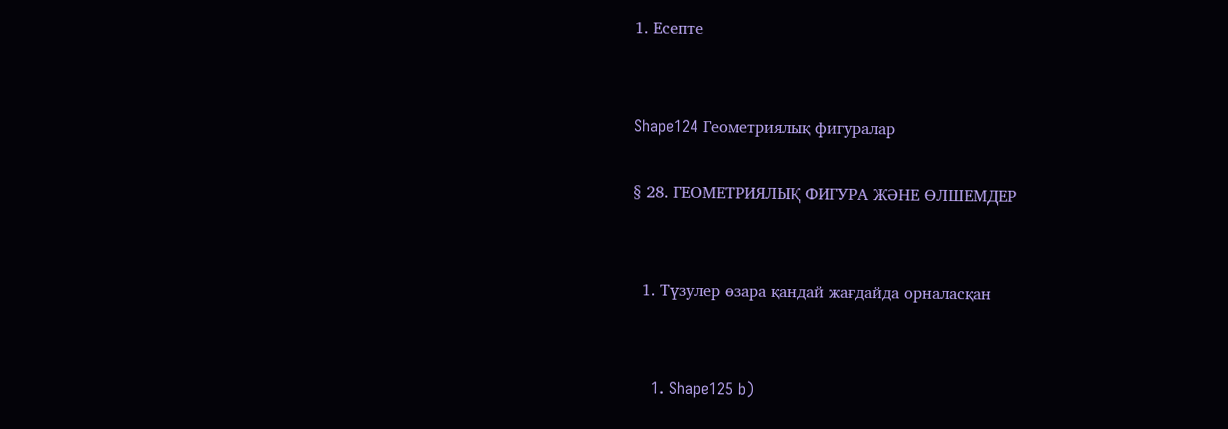1. Есепте


Shape124 Геометриялық фигуралар

§ 28. ГЕОМЕТРИЯЛЫҚ ФИГУРА ЖӘНЕ ӨЛШЕМДЕР


  1. Түзулер өзара қандай жағдайда орналасқан


    1. Shape125 b)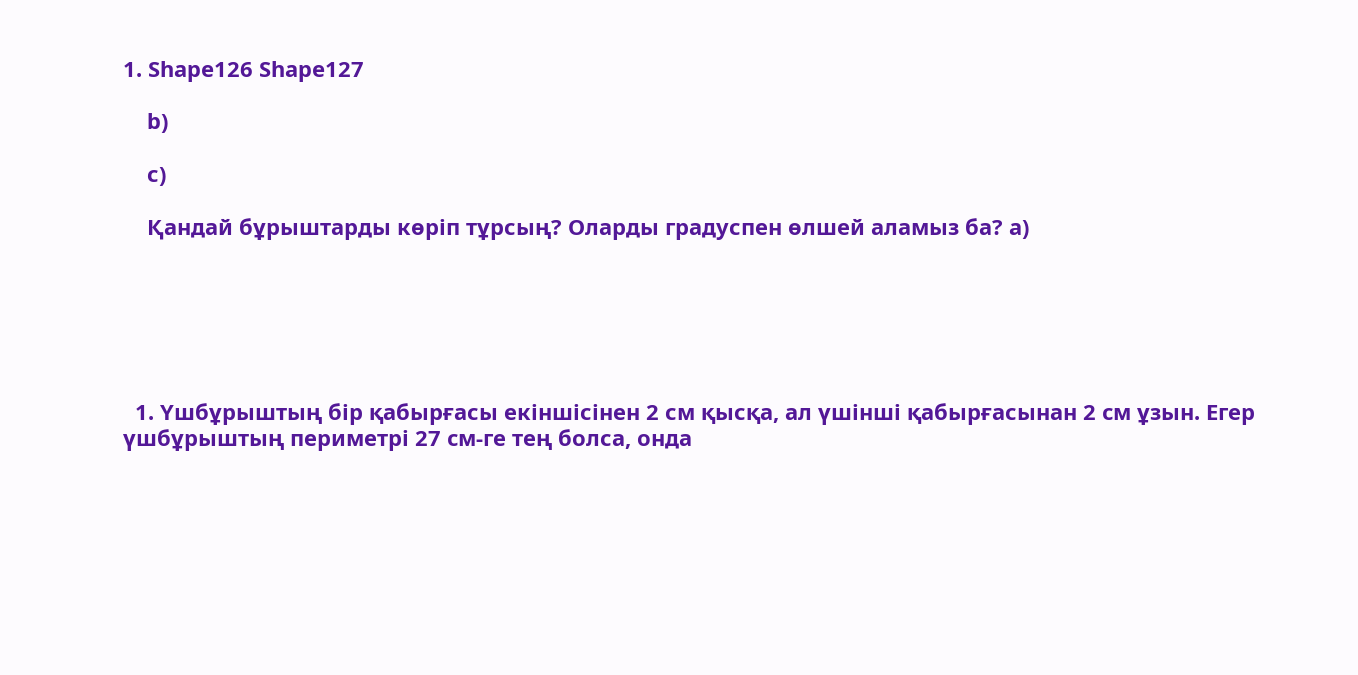1. Shape126 Shape127

    b)

    с)

    Қандай бұрыштарды көріп тұрсың? Оларды градуспен өлшей аламыз ба? a)






  1. Үшбұрыштың бір қабырғасы екіншісінен 2 см қысқа, ал үшінші қабырғасынан 2 cм ұзын. Егер үшбұрыштың периметрі 27 cм-ге тең болса, онда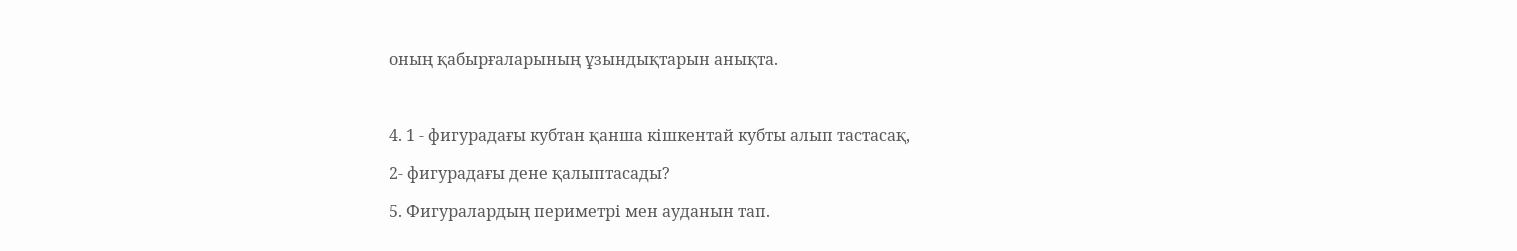оның қабырғаларының ұзындықтарын анықта.



4. 1 - фигурадағы кубтан қанша кішкентай кубты алып тастасақ,

2- фигурадағы дене қалыптасады?

5. Фигуралардың периметрі мен ауданын тап.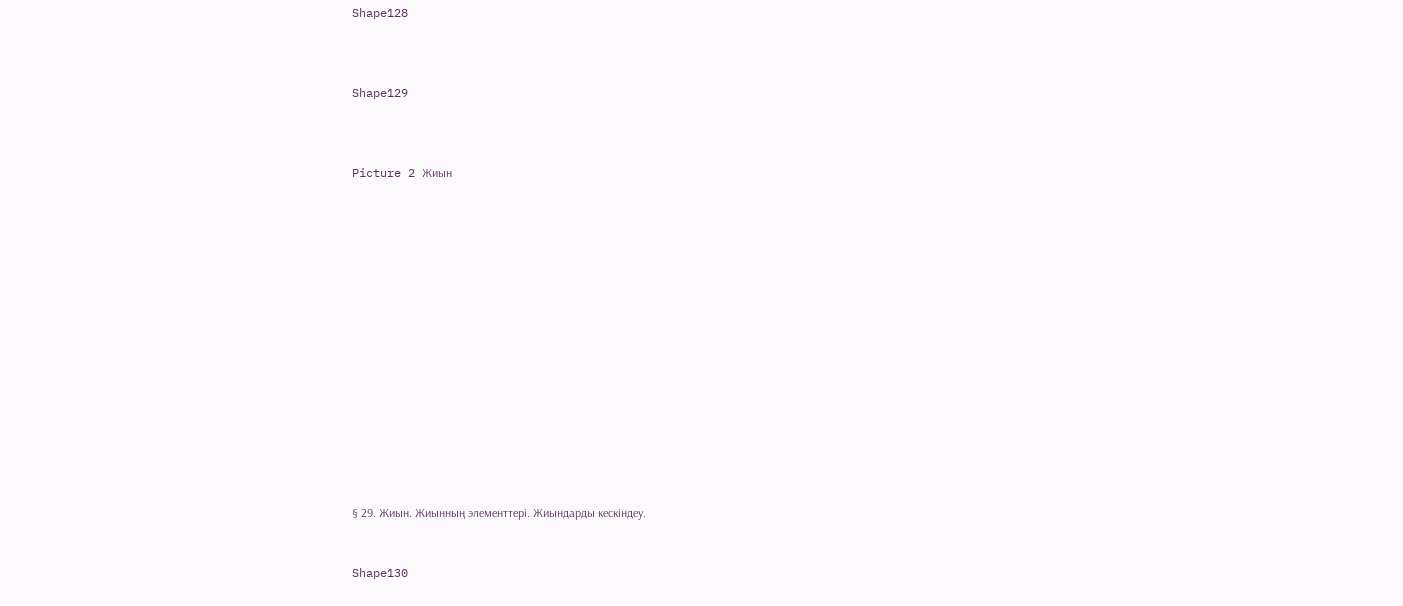Shape128



Shape129



Picture 2 Жиын
















§ 29. Жиын. Жиынның элементтері. Жиындарды кескіндеу.


Shape130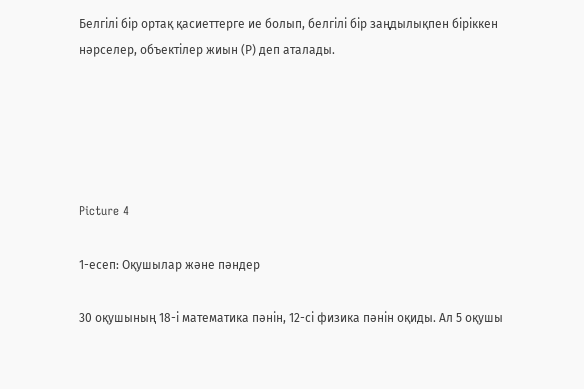Белгілі бір ортақ қасиеттерге ие болып, белгілі бір заңдылықпен біріккен нәрселер, объектілер жиын (Р) деп аталады.





Picture 4

1-есеп: Оқушылар және пәндер

30 оқушының 18-і математика пәнін, 12-сі физика пәнін оқиды. Ал 5 оқушы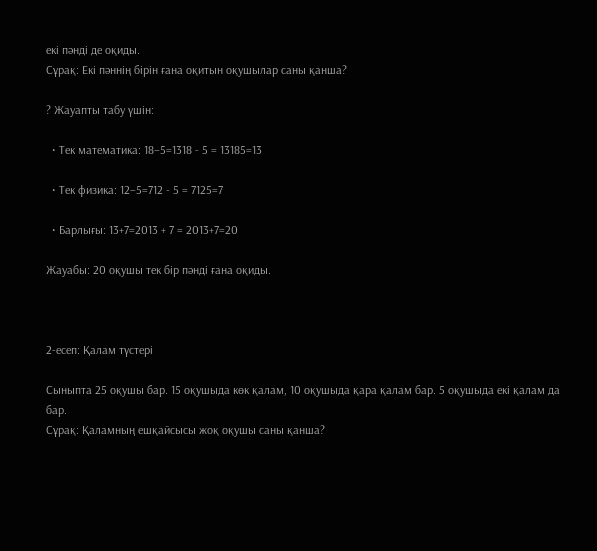екі пәнді де оқиды.
Сұрақ: Екі пәннің бірін ғана оқитын оқушылар саны қанша?

? Жауапты табу үшін:

  • Тек математика: 18−5=1318 - 5 = 13185=13

  • Тек физика: 12−5=712 - 5 = 7125=7

  • Барлығы: 13+7=2013 + 7 = 2013+7=20

Жауабы: 20 оқушы тек бір пәнді ғана оқиды.



2-есеп: Қалам түстері

Сыныпта 25 оқушы бар. 15 оқушыда көк қалам, 10 оқушыда қара қалам бар. 5 оқушыда екі қалам да бар.
Сұрақ: Қаламның ешқайсысы жоқ оқушы саны қанша?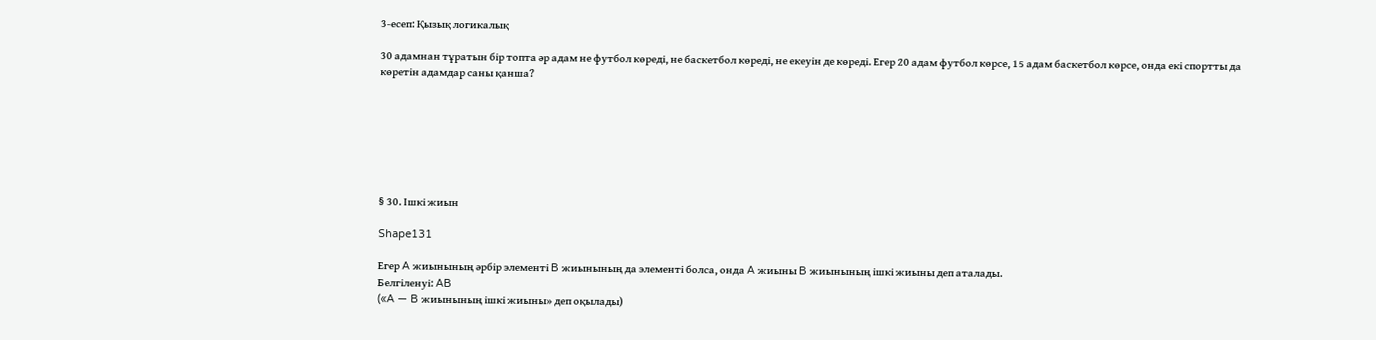3-есеп: Қызық логикалық

30 адамнан тұратын бір топта әр адам не футбол көреді, не баскетбол көреді, не екеуін де көреді. Егер 20 адам футбол көрсе, 15 адам баскетбол көрсе, онда екі спортты да көретін адамдар саны қанша?







§ 30. Ішкі жиын

Shape131

Егер A жиынының әрбір элементі B жиынының да элементі болса, онда A жиыны B жиынының ішкі жиыны деп аталады.
Белгіленуі: AB
(«A — B жиынының ішкі жиыны» деп оқылады)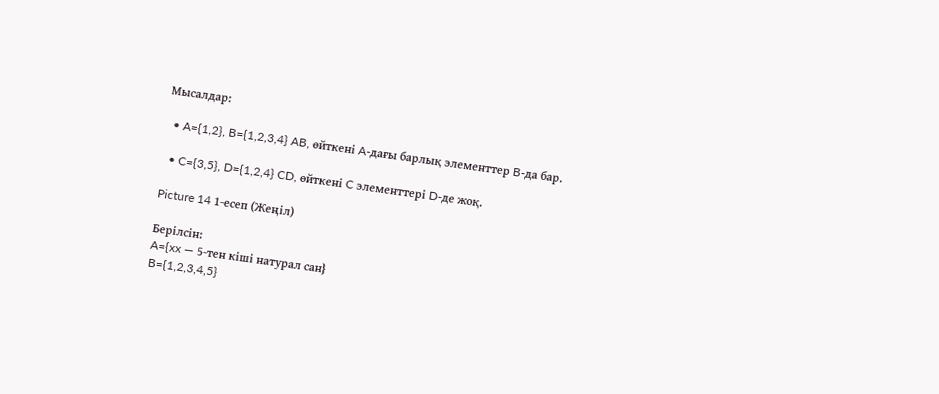Мысалдар:

  • A={1,2}, B={1,2,3,4} AB, өйткені A-дағы барлық элементтер B-да бар.

  • C={3,5}, D={1,2,4} CD, өйткені C элементтері D-де жоқ.

Picture 14 1-есеп (Жеңіл)

Берілсін:
A={xx — 5-тен кіші натурал сан}
B={1,2,3,4,5}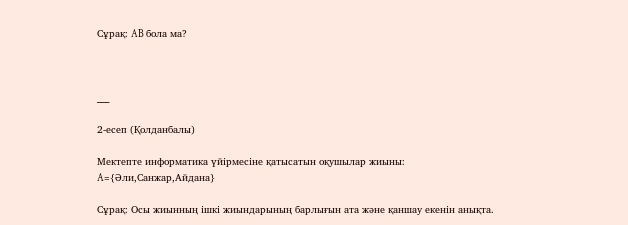Сұрақ: AB бола ма?



___

2-есеп (Қолданбалы)

Мектепте информатика үйірмесіне қатысатын оқушылар жиыны:
A={Әли,Санжар,Айдана}

Сұрақ: Осы жиынның ішкі жиындарының барлығын ата және қаншау екенін анықта.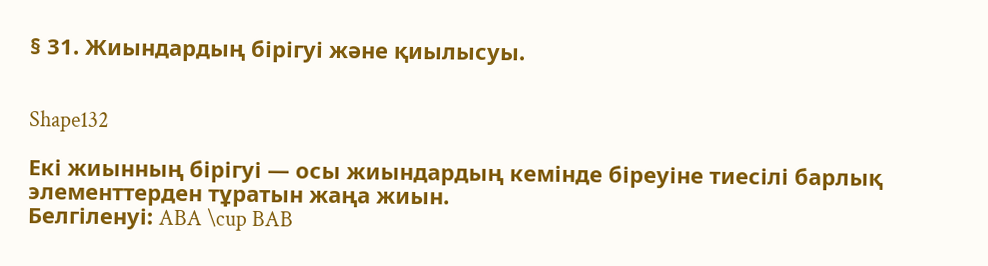§ 31. Жиындардың бірігуі және қиылысуы.


Shape132

Екі жиынның бірігуі — осы жиындардың кемінде біреуіне тиесілі барлық элементтерден тұратын жаңа жиын.
Белгіленуі: ABA \cup BAB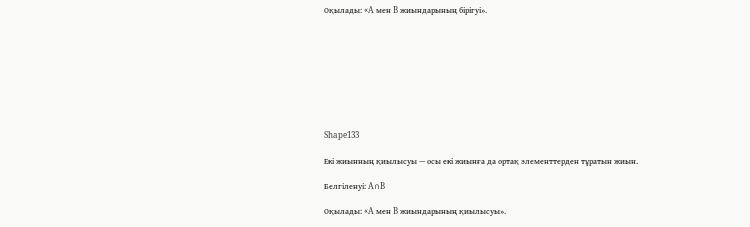Оқылады: «A мен B жиындарының бірігуі».









Shape133

Екі жиынның қиылысуы — осы екі жиынға да ортақ элементтерден тұратын жиын.

Белгіленуі: A∩B

Оқылады: «A мен B жиындарының қиылысуы».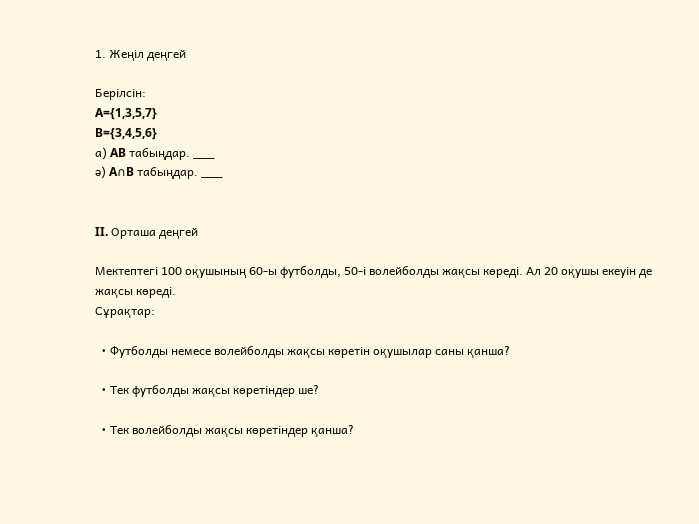1. Жеңіл деңгей

Берілсін:
A={1,3,5,7}
B={3,4,5,6}
а) AB табыңдар. ___
ә) A∩B табыңдар. ___


II. Орташа деңгей

Мектептегі 100 оқушының 60-ы футболды, 50-і волейболды жақсы көреді. Ал 20 оқушы екеуін де жақсы көреді.
Сұрақтар:

  • Футболды немесе волейболды жақсы көретін оқушылар саны қанша?

  • Тек футболды жақсы көретіндер ше?

  • Тек волейболды жақсы көретіндер қанша?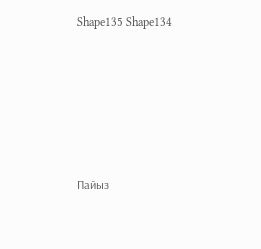Shape135 Shape134






Пайыз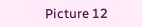Picture 12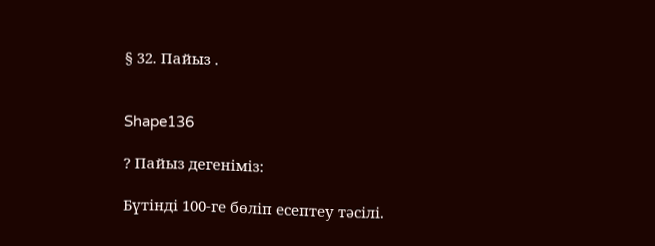§ 32. Пайыз .


Shape136

? Пайыз дегеніміз:

Бүтінді 100-ге бөліп есептеу тәсілі.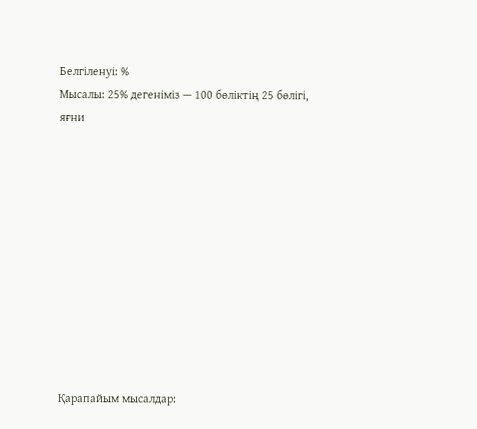Белгіленуі: %
Мысалы: 25% дегеніміз — 100 бөліктің 25 бөлігі, яғни











Қарапайым мысалдар: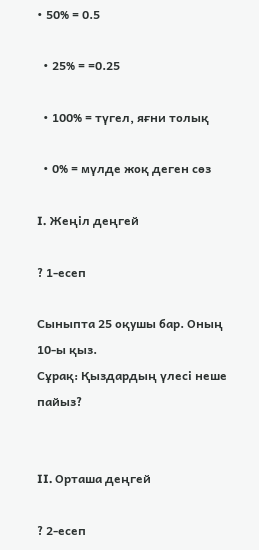• 50% = 0.5

  • 25% = =0.25

  • 100% = түгел, яғни толық

  • 0% = мүлде жоқ деген сөз

I. Жеңіл деңгей

? 1-есеп

Сыныпта 25 оқушы бар. Оның 10-ы қыз.
Сұрақ: Қыздардың үлесі неше пайыз?


II. Орташа деңгей

? 2-есеп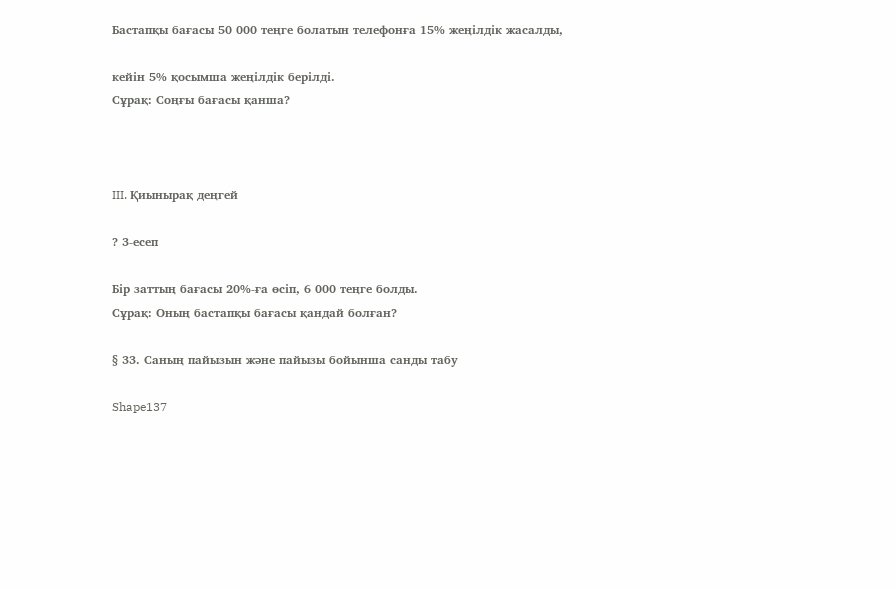Бастапқы бағасы 50 000 теңге болатын телефонға 15% жеңілдік жасалды,

кейін 5% қосымша жеңілдік берілді.
Сұрақ: Соңғы бағасы қанша?



III. Қиынырақ деңгей

? 3-есеп

Бір заттың бағасы 20%-ға өсіп, 6 000 теңге болды.
Сұрақ: Оның бастапқы бағасы қандай болған?

§ 33. Саның пайызын және пайызы бойынша санды табу

Shape137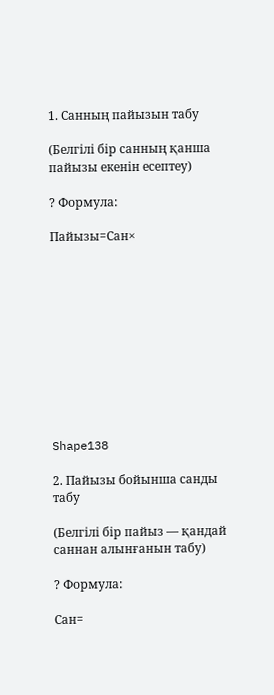1. Санның пайызын табу

(Белгілі бір санның қанша пайызы екенін есептеу)

? Формула:

Пайызы=Сан×











Shape138

2. Пайызы бойынша санды табу

(Белгілі бір пайыз — қандай саннан алынғанын табу)

? Формула:

Сан=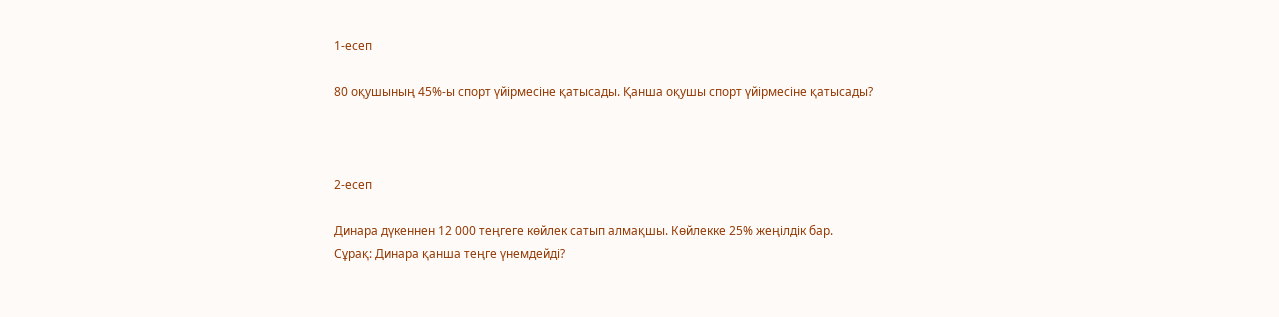1-есеп

80 оқушының 45%-ы спорт үйірмесіне қатысады. Қанша оқушы спорт үйірмесіне қатысады?



2-есеп

Динара дүкеннен 12 000 теңгеге көйлек сатып алмақшы. Көйлекке 25% жеңілдік бар.
Сұрақ: Динара қанша теңге үнемдейді?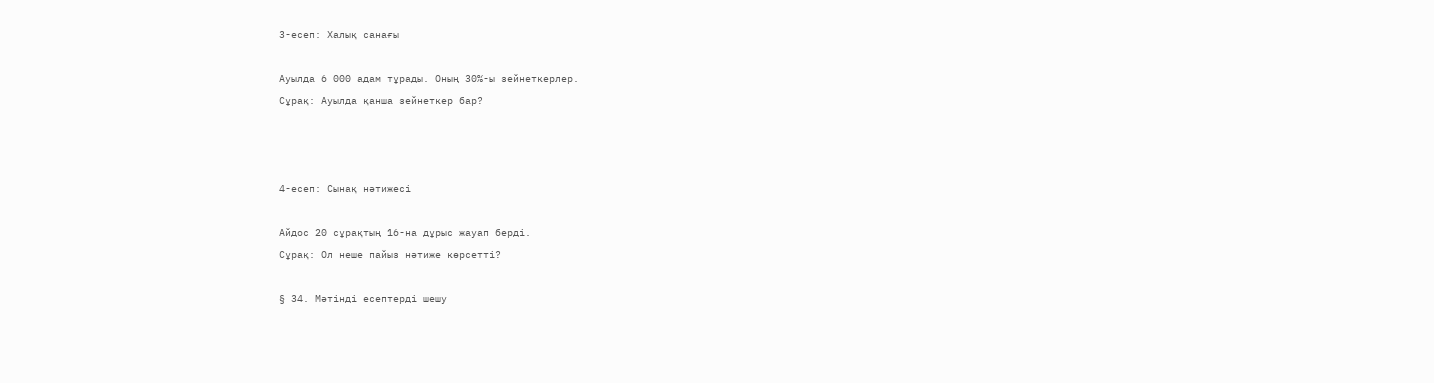3-есеп: Халық санағы

Ауылда 6 000 адам тұрады. Оның 30%-ы зейнеткерлер.
Сұрақ: Ауылда қанша зейнеткер бар?



4-есеп: Сынақ нәтижесі

Айдос 20 сұрақтың 16-на дұрыс жауап берді.
Сұрақ: Ол неше пайыз нәтиже көрсетті?

§ 34. Мәтінді есептерді шешу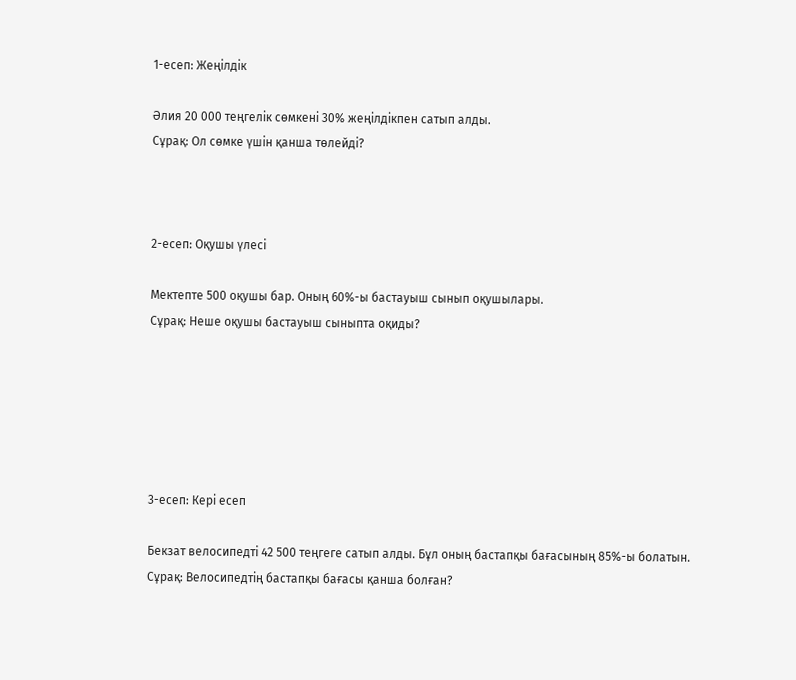1-есеп: Жеңілдік

Әлия 20 000 теңгелік сөмкені 30% жеңілдікпен сатып алды.
Сұрақ: Ол сөмке үшін қанша төлейді?



2-есеп: Оқушы үлесі

Мектепте 500 оқушы бар. Оның 60%-ы бастауыш сынып оқушылары.
Сұрақ: Неше оқушы бастауыш сыныпта оқиды?






3-есеп: Кері есеп

Бекзат велосипедті 42 500 теңгеге сатып алды. Бұл оның бастапқы бағасының 85%-ы болатын.
Сұрақ: Велосипедтің бастапқы бағасы қанша болған?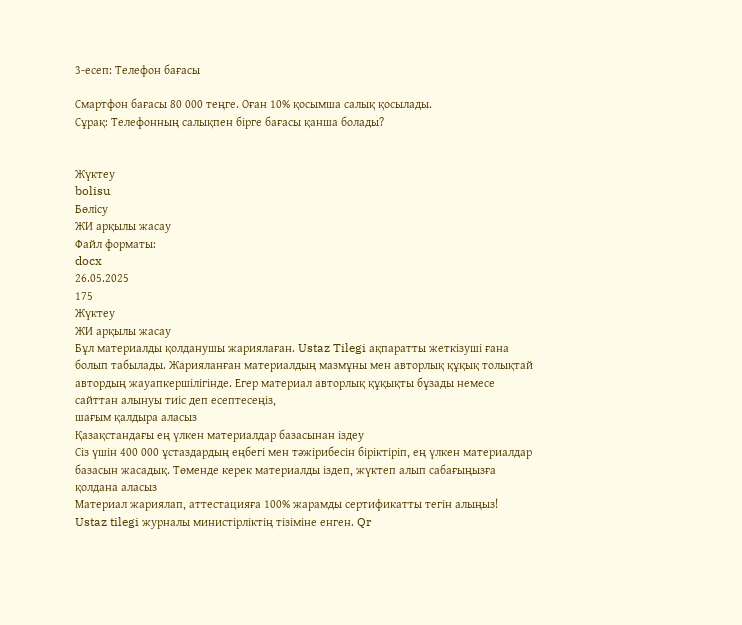3-есеп: Телефон бағасы

Смартфон бағасы 80 000 теңге. Оған 10% қосымша салық қосылады.
Сұрақ: Телефонның салықпен бірге бағасы қанша болады?


Жүктеу
bolisu
Бөлісу
ЖИ арқылы жасау
Файл форматы:
docx
26.05.2025
175
Жүктеу
ЖИ арқылы жасау
Бұл материалды қолданушы жариялаған. Ustaz Tilegi ақпаратты жеткізуші ғана болып табылады. Жарияланған материалдың мазмұны мен авторлық құқық толықтай автордың жауапкершілігінде. Егер материал авторлық құқықты бұзады немесе сайттан алынуы тиіс деп есептесеңіз,
шағым қалдыра аласыз
Қазақстандағы ең үлкен материалдар базасынан іздеу
Сіз үшін 400 000 ұстаздардың еңбегі мен тәжірибесін біріктіріп, ең үлкен материалдар базасын жасадық. Төменде керек материалды іздеп, жүктеп алып сабағыңызға қолдана аласыз
Материал жариялап, аттестацияға 100% жарамды сертификатты тегін алыңыз!
Ustaz tilegi журналы министірліктің тізіміне енген. Qr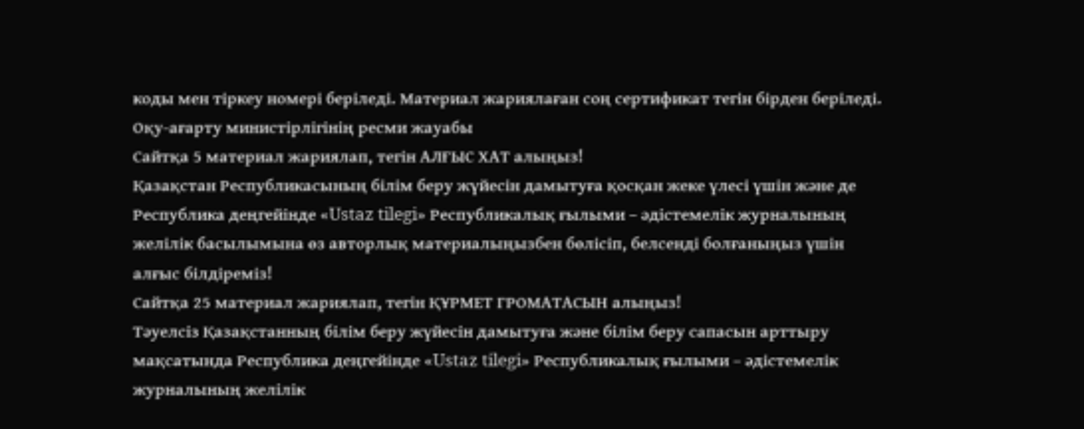коды мен тіркеу номері беріледі. Материал жариялаған соң сертификат тегін бірден беріледі.
Оқу-ағарту министірлігінің ресми жауабы
Сайтқа 5 материал жариялап, тегін АЛҒЫС ХАТ алыңыз!
Қазақстан Республикасының білім беру жүйесін дамытуға қосқан жеке үлесі үшін және де Республика деңгейінде «Ustaz tilegi» Республикалық ғылыми – әдістемелік журналының желілік басылымына өз авторлық материалыңызбен бөлісіп, белсенді болғаныңыз үшін алғыс білдіреміз!
Сайтқа 25 материал жариялап, тегін ҚҰРМЕТ ГРОМАТАСЫН алыңыз!
Тәуелсіз Қазақстанның білім беру жүйесін дамытуға және білім беру сапасын арттыру мақсатында Республика деңгейінде «Ustaz tilegi» Республикалық ғылыми – әдістемелік журналының желілік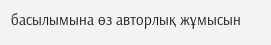басылымына өз авторлық жұмысын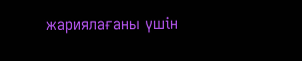жариялағаны үшін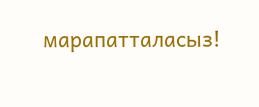марапатталасыз!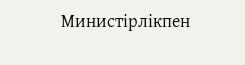Министірлікпен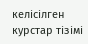келісілген курстар тізімі